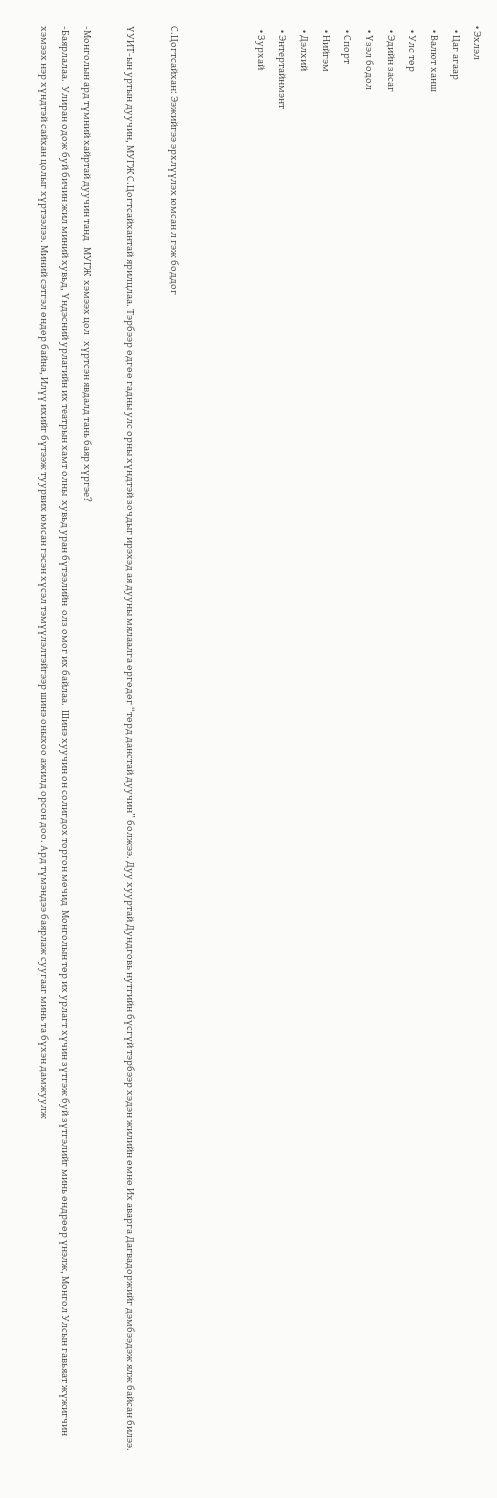• Эхлэл
  • Цаг агаар
  • Валют ханш
  • Улс төр
  • Эдийн засаг
  • Үзэл бодол
  • Спорт
  • Нийгэм
  • Дэлхий
  • Энтертайнмэнт
  • Зурхай



С.Цогтсайхан: Ээжийгээ эрхлүүлэх юмсан л гэж боддог

ҮУИТ-ын уртын дуучин, МУГЖ С.Цогтсайхантай ярилцлаа. Тэрбээр өдгөө гадны улс орны хүндтэй зочдыг ирэхэд ая дууны мялаалга өргөдөг “төрд данстай дуучин” болжээ. Дуу хууртай Дундговь нутгийн бүсгүй тэрбээр хэдэн жилийн өмнө Их аварга Дагвадоржийг дэмбээдэж ялж байсан билээ.

-Монголын ард түмний хайртай дуучин танд   МУГЖ  хэмээх цол   хүртсэн явдалд тань баяр хүргэе?
-Баярлалаа.  Улиран одож буй бичин жил миний хувьд, Үндэсний урлагийн их театрын хамт олны  хувьд уран бүтээлийн  олз омог их байлаа.  Шинэ хуучин он солигдох торгон мөчид  Монголын төр их урлагт хүчин зүтгэж буй зүтгэлийг минь өндрөөр үнэлж, Монгол Улсын гавьяат жүжигчин хэмээх нэр хүндтэй сайхан цолыг хүртээлээ. Миний сэтгэл өндөр байна, Илүү ихийг бүтээж туурвих юмсан гэсэн хүсэл тэмүүлэлтэйгээр шинэ оныхоо ажилд орсон доо. Ард түмэндээ баярлаж суугааг минь та бүхэн дамжуулж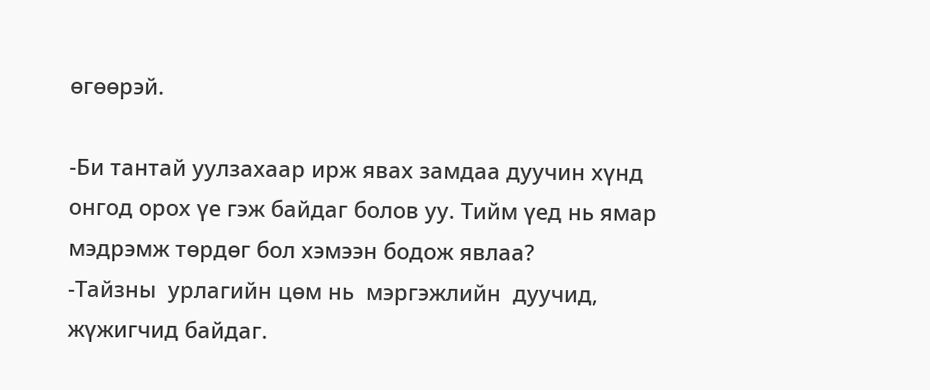өгөөрэй.

-Би тантай уулзахаар ирж явах замдаа дуучин хүнд онгод орох үе гэж байдаг болов уу. Тийм үед нь ямар мэдрэмж төрдөг бол хэмээн бодож явлаа?
-Тайзны  урлагийн цөм нь  мэргэжлийн  дуучид,  жүжигчид байдаг.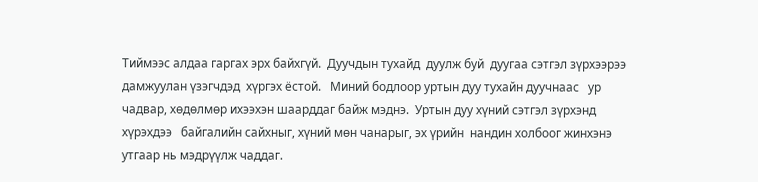Тиймээс алдаа гаргах эрх байхгүй.  Дуучдын тухайд  дуулж буй  дуугаа сэтгэл зүрхээрээ  дамжуулан үзэгчдэд  хүргэх ёстой.   Миний бодлоор уртын дуу тухайн дуучнаас   ур чадвар, хөдөлмөр ихээхэн шаарддаг байж мэднэ.  Уртын дуу хүний сэтгэл зүрхэнд хүрэхдээ   байгалийн сайхныг, хүний мөн чанарыг, эх үрийн  нандин холбоог жинхэнэ утгаар нь мэдрүүлж чаддаг.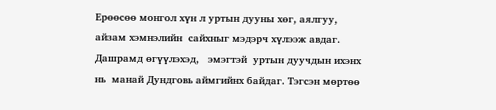Ерөөсөө монгол хүн л уртын дууны хөг, аялгуу, айзам хэмнэлийн  сайхныг мэдэрч хүлээж авдаг.  Дашрамд өгүүлэхэд,   эмэгтэй  уртын дуучдын ихэнх нь  манай Дундговь аймгийнх байдаг. Тэгсэн мөртөө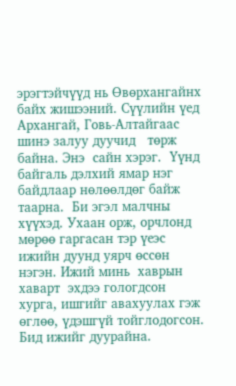эрэгтэйчүүд нь Өвөрхангайнх байх жишээний. Сүүлийн үед  Архангай, Говь-Алтайгаас шинэ залуу дуучид   төрж  байна. Энэ  сайн хэрэг.  Үүнд байгаль дэлхий ямар нэг байдлаар нөлөөлдөг байж таарна.  Би эгэл малчны хүүхэд. Ухаан орж, орчлонд мөрөө гаргасан тэр үеэс ижийн дуунд уярч өссөн нэгэн. Ижий минь  хаврын хаварт  эхдээ гологдсон  хурга, ишгийг авахуулах гэж  өглөө, үдэшгүй тойглодогсон.  Бид ижийг дуурайна.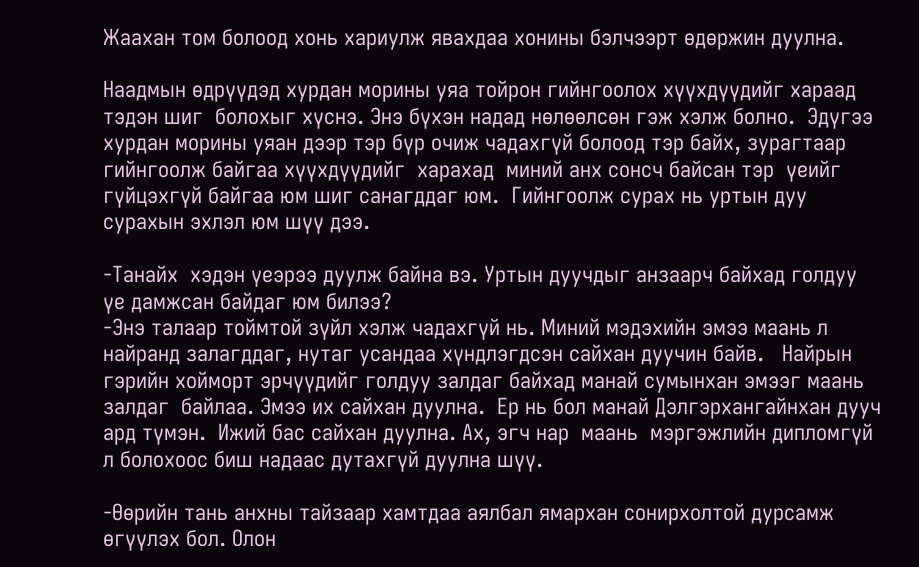Жаахан том болоод хонь хариулж явахдаа хонины бэлчээрт өдөржин дуулна.

Наадмын өдрүүдэд хурдан морины уяа тойрон гийнгоолох хүүхдүүдийг хараад тэдэн шиг  болохыг хүснэ. Энэ бүхэн надад нөлөөлсөн гэж хэлж болно.  Эдүгээ хурдан морины уяан дээр тэр бүр очиж чадахгүй болоод тэр байх, зурагтаар гийнгоолж байгаа хүүхдүүдийг  харахад  миний анх сонсч байсан тэр  үеийг гүйцэхгүй байгаа юм шиг санагддаг юм.  Гийнгоолж сурах нь уртын дуу сурахын эхлэл юм шүү дээ.

-Танайх  хэдэн үеэрээ дуулж байна вэ. Уртын дуучдыг анзаарч байхад голдуу үе дамжсан байдаг юм билээ?
-Энэ талаар тоймтой зүйл хэлж чадахгүй нь. Миний мэдэхийн эмээ маань л найранд залагддаг, нутаг усандаа хүндлэгдсэн сайхан дуучин байв.   Найрын гэрийн хойморт эрчүүдийг голдуу залдаг байхад манай сумынхан эмээг маань залдаг  байлаа. Эмээ их сайхан дуулна.  Ер нь бол манай Дэлгэрхангайнхан дууч ард түмэн.  Ижий бас сайхан дуулна. Ах, эгч нар  маань  мэргэжлийн дипломгүй л болохоос биш надаас дутахгүй дуулна шүү.

-Өөрийн тань анхны тайзаар хамтдаа аялбал ямархан сонирхолтой дурсамж өгүүлэх бол. Олон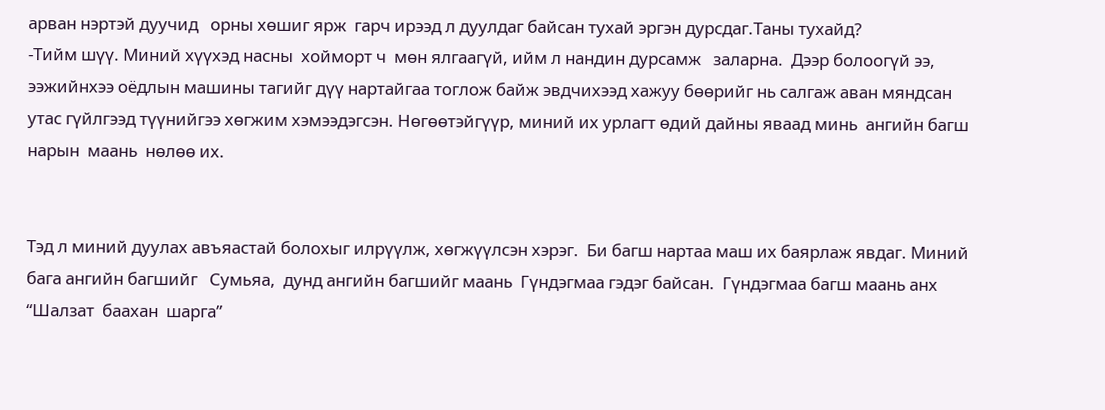арван нэртэй дуучид   орны хөшиг ярж  гарч ирээд л дуулдаг байсан тухай эргэн дурсдаг.Таны тухайд?
-Тийм шүү. Миний хүүхэд насны  хойморт ч  мөн ялгаагүй, ийм л нандин дурсамж   заларна.  Дээр болоогүй ээ, ээжийнхээ оёдлын машины тагийг дүү нартайгаа тоглож байж эвдчихээд хажуу бөөрийг нь салгаж аван мяндсан утас гүйлгээд түүнийгээ хөгжим хэмээдэгсэн. Нөгөөтэйгүүр, миний их урлагт өдий дайны яваад минь  ангийн багш нарын  маань  нөлөө их.


Тэд л миний дуулах авъяастай болохыг илрүүлж, хөгжүүлсэн хэрэг.  Би багш нартаа маш их баярлаж явдаг. Миний бага ангийн багшийг   Сумьяа,  дунд ангийн багшийг маань  Гүндэгмаа гэдэг байсан.  Гүндэгмаа багш маань анх  “Шалзат  баахан  шарга”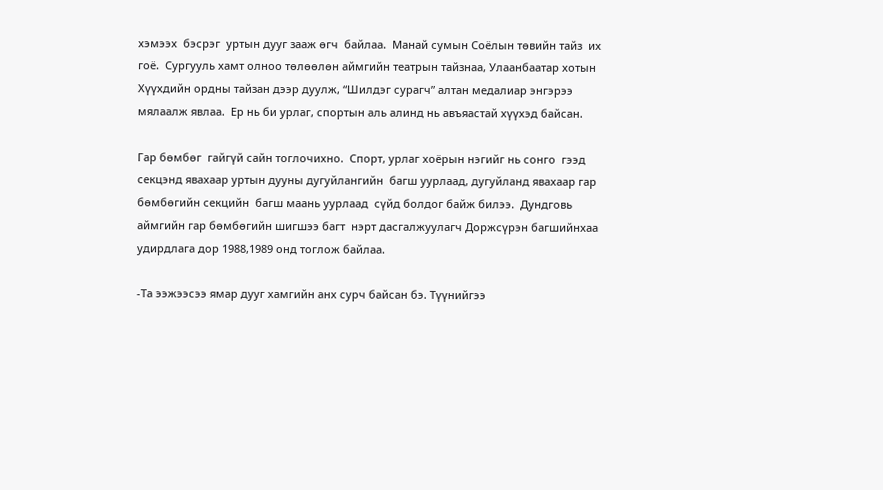хэмээх  бэсрэг  уртын дууг зааж өгч  байлаа.  Манай сумын Соёлын төвийн тайз  их гоё.  Сургууль хамт олноо төлөөлөн аймгийн театрын тайзнаа, Улаанбаатар хотын Хүүхдийн ордны тайзан дээр дуулж, “Шилдэг сурагч” алтан медалиар энгэрээ мялаалж явлаа.  Ер нь би урлаг, спортын аль алинд нь авъяастай хүүхэд байсан.

Гар бөмбөг  гайгүй сайн тоглочихно.  Спорт, урлаг хоёрын нэгийг нь сонго  гээд секцэнд явахаар уртын дууны дугуйлангийн  багш уурлаад, дугуйланд явахаар гар бөмбөгийн секцийн  багш маань уурлаад  сүйд болдог байж билээ.  Дундговь аймгийн гар бөмбөгийн шигшээ багт  нэрт дасгалжуулагч Доржсүрэн багшийнхаа удирдлага дор 1988,1989 онд тоглож байлаа.

-Та ээжээсээ ямар дууг хамгийн анх сурч байсан бэ. Түүнийгээ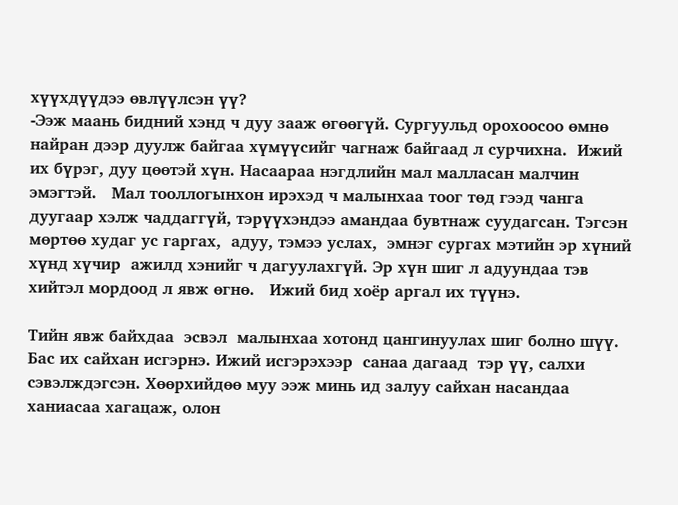хүүхдүүдээ өвлүүлсэн үү?
-Ээж маань бидний хэнд ч дуу зааж өгөөгүй. Сургуульд орохоосоо өмнө найран дээр дуулж байгаа хүмүүсийг чагнаж байгаад л сурчихна.  Ижий их бүрэг, дуу цөөтэй хүн. Насаараа нэгдлийн мал малласан малчин эмэгтэй.   Мал тооллогынхон ирэхэд ч малынхаа тоог төд гээд чанга дуугаар хэлж чаддаггүй, тэрүүхэндээ амандаа бувтнаж суудагсан. Тэгсэн мөртөө худаг ус гаргах,  адуу, тэмээ услах,  эмнэг сургах мэтийн эр хүний хүнд хүчир  ажилд хэнийг ч дагуулахгүй. Эр хүн шиг л адуундаа тэв хийтэл мордоод л явж өгнө.   Ижий бид хоёр аргал их түүнэ.

Тийн явж байхдаа  эсвэл  малынхаа хотонд цангинуулах шиг болно шүү. Бас их сайхан исгэрнэ. Ижий исгэрэхээр  санаа дагаад  тэр үү, салхи сэвэлждэгсэн. Хөөрхийдөө муу ээж минь ид залуу сайхан насандаа ханиасаа хагацаж, олон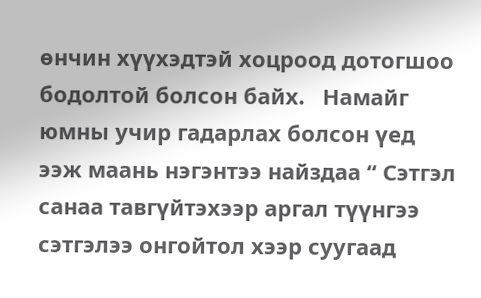өнчин хүүхэдтэй хоцроод дотогшоо бодолтой болсон байх.   Намайг юмны учир гадарлах болсон үед ээж маань нэгэнтээ найздаа “ Сэтгэл санаа тавгүйтэхээр аргал түүнгээ сэтгэлээ онгойтол хээр суугаад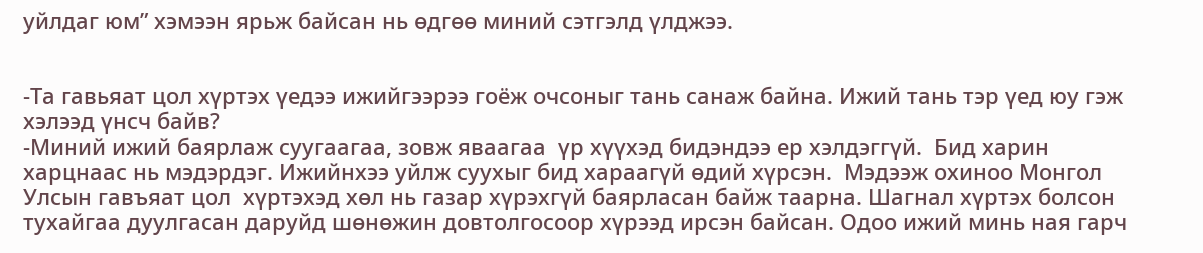уйлдаг юм” хэмээн ярьж байсан нь өдгөө миний сэтгэлд үлджээ.


-Та гавьяат цол хүртэх үедээ ижийгээрээ гоёж очсоныг тань санаж байна. Ижий тань тэр үед юу гэж хэлээд үнсч байв?
-Миний ижий баярлаж суугаагаа, зовж яваагаа  үр хүүхэд бидэндээ ер хэлдэггүй.  Бид харин харцнаас нь мэдэрдэг. Ижийнхээ уйлж суухыг бид хараагүй өдий хүрсэн.  Мэдээж охиноо Монгол Улсын гавъяат цол  хүртэхэд хөл нь газар хүрэхгүй баярласан байж таарна. Шагнал хүртэх болсон тухайгаа дуулгасан даруйд шөнөжин довтолгосоор хүрээд ирсэн байсан. Одоо ижий минь ная гарч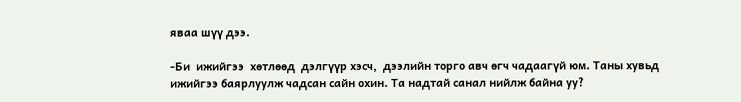яваа шүү дээ.

-Би  ижийгээ  хөтлөөд  дэлгүүр хэсч,  дээлийн торго авч өгч чадаагүй юм. Таны хувьд ижийгээ баярлуулж чадсан сайн охин. Та надтай санал нийлж байна уу?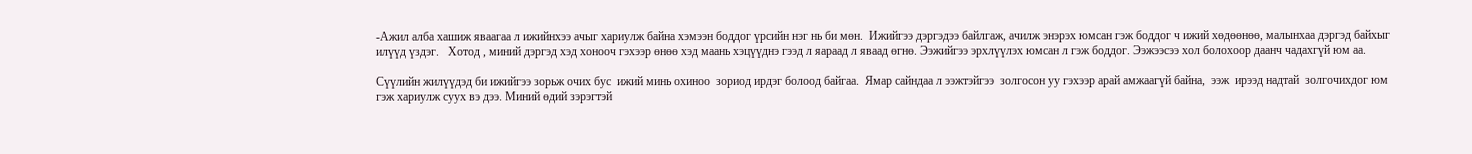-Ажил алба хашиж яваагаа л ижийнхээ ачыг хариулж байна хэмээн боддог үрсийн нэг нь би мөн.  Ижийгээ дэргэдээ байлгаж, ачилж энэрэх юмсан гэж боддог ч ижий хөдөөнөө, малынхаа дэргэд байхыг илүүд үздэг.   Хотод , миний дэргэд хэд хонооч гэхээр өнөө хэд маань хэцүүднэ гээд л яараад л яваад өгнө. Ээжийгээ эрхлүүлэх юмсан л гэж боддог. Ээжээсээ хол болохоор даанч чадахгүй юм аа.

Сүүлийн жилүүдэд би ижийгээ зорьж очих бус  ижий минь охиноо  зориод ирдэг болоод байгаа.  Ямар сайндаа л ээжтэйгээ  золгосон уу гэхээр арай амжаагүй байна,  ээж  ирээд надтай  золгочихдог юм гэж хариулж суух вэ дээ. Миний өдий зэрэгтэй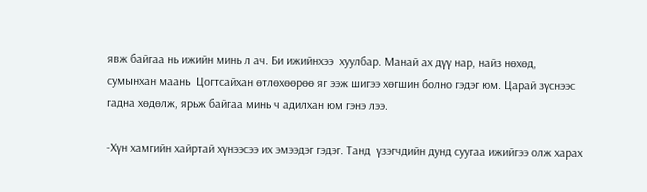явж байгаа нь ижийн минь л ач. Би ижийнхээ  хуулбар. Манай ах дүү нар, найз нөхөд, сумынхан маань  Цогтсайхан өтлөхөөрөө яг ээж шигээ хөгшин болно гэдэг юм. Царай зүснээс гадна хөдөлж, ярьж байгаа минь ч адилхан юм гэнэ лээ.

-Хүн хамгийн хайртай хүнээсээ их эмээдэг гэдэг. Танд  үзэгчдийн дунд суугаа ижийгээ олж харах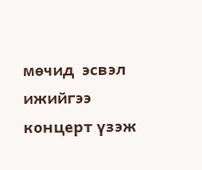мөчид  эсвэл ижийгээ концерт үзэж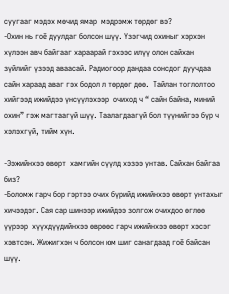суугааг мэдэх мөчид ямар  мэдрэмж төрдөг вэ?
-Охин нь гоё дуулдаг болсон шүү. Үзэгчид охиныг хэрхэн хүлээн авч байгааг хараарай гэхээс илүү олон сайхан зүйлийг үзээд аваасай. Радиогоор дандаа сонсдог дуучдаа сайн хараад аваг гэх бодол л төрдөг дөө.  Тайлан тоглолтоо хийгээд ижийдээ үнсүүлэхээр  очиход ч “ сайн байна, миний охин” гэж магтаагүй шүү. Таалагдаагүй бол түүнийгээ бүр ч хэлэхгүй, тийм хүн.

-Ээжийнхээ өвөрт  хамгийн сүүлд хэзээ унтав. Сайхан байгаа биз?
-Боломж гарч бор гэртээ очих бүрийд ижийнхээ өвөрт унтахыг хичээдэг. Сая сар шинээр ижийдээ золгож очихдоо өглөө үүрээр  хүүхдүүдийнхээ өврөөс гарч ижийнхээ өвөрт хэсэг хэвтсэн. Жижигхэн ч болсон юм шиг санагдаад гоё байсан шүү.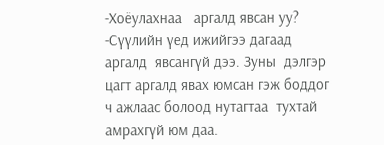-Хоёулахнаа   аргалд явсан уу?
-Сүүлийн үед ижийгээ дагаад аргалд  явсангүй дээ. Зуны  дэлгэр цагт аргалд явах юмсан гэж боддог ч ажлаас болоод нутагтаа  тухтай амрахгүй юм даа.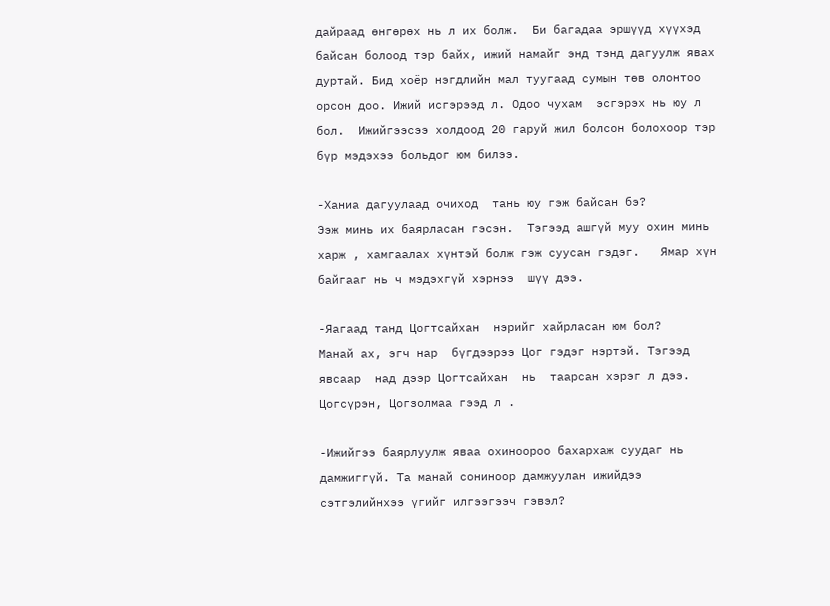дайраад өнгөрөх нь л их болж.  Би багадаа эршүүд хүүхэд байсан болоод тэр байх, ижий намайг энд тэнд дагуулж явах дуртай. Бид хоёр нэгдлийн мал туугаад сумын төв олонтоо орсон доо. Ижий исгэрээд л. Одоо чухам  эсгэрэх нь юу л бол.  Ижийгээсээ холдоод 20 гаруй жил болсон болохоор тэр бүр мэдэхээ больдог юм билээ.

-Ханиа дагуулаад очиход  тань юу гэж байсан бэ?
Ээж минь их баярласан гэсэн.  Тэгээд ашгүй муу охин минь харж , хамгаалах хүнтэй болж гэж суусан гэдэг.   Ямар хүн байгааг нь ч мэдэхгүй хэрнээ  шүү дээ.

-Яагаад танд Цогтсайхан  нэрийг хайрласан юм бол?
Манай ах, эгч нар  бүгдээрээ Цог гэдэг нэртэй. Тэгээд явсаар  над дээр Цогтсайхан  нь  таарсан хэрэг л дээ. Цогсүрэн, Цогзолмаа гээд л .

-Ижийгээ баярлуулж яваа охиноороо бахархаж суудаг нь дамжиггүй. Та манай сониноор дамжуулан ижийдээ  сэтгэлийнхээ үгийг илгээгээч гэвэл?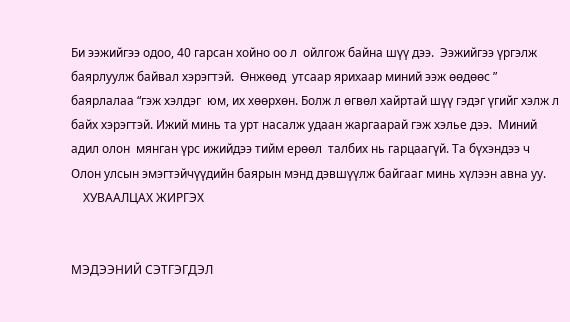Би ээжийгээ одоо, 40 гарсан хойно оо л  ойлгож байна шүү дээ.  Ээжийгээ үргэлж баярлуулж байвал хэрэгтэй.  Өнжөөд  утсаар ярихаар миний ээж өөдөөс ” баярлалаа “гэж хэлдэг  юм, их хөөрхөн. Болж л өгвөл хайртай шүү гэдэг үгийг хэлж л байх хэрэгтэй. Ижий минь та урт насалж удаан жаргаарай гэж хэлье дээ.  Миний адил олон  мянган үрс ижийдээ тийм ерөөл  талбих нь гарцаагүй. Та бүхэндээ ч Олон улсын эмэгтэйчүүдийн баярын мэнд дэвшүүлж байгааг минь хүлээн авна уу.
    ХУВААЛЦАХ ЖИРГЭХ


МЭДЭЭНИЙ СЭТГЭГДЭЛ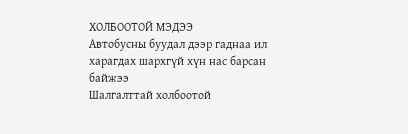ХОЛБООТОЙ МЭДЭЭ
Автобусны буудал дээр гаднаа ил харагдах шархгүй хүн нас барсан байжээ
Шалгалттай холбоотой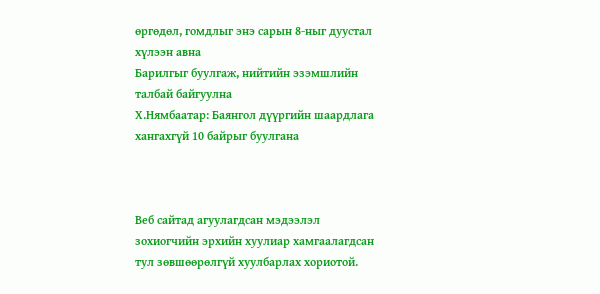өргөдөл, гомдлыг энэ сарын 8-ныг дуустал хүлээн авна
Барилгыг буулгаж, нийтийн эзэмшлийн талбай байгуулна
Х.Нямбаатар: Баянгол дүүргийн шаардлага хангахгүй 10 байрыг буулгана



Веб сайтад агуулагдсан мэдээлэл зохиогчийн эрхийн хуулиар хамгаалагдсан тул зөвшөөрөлгүй хуулбарлах хориотой.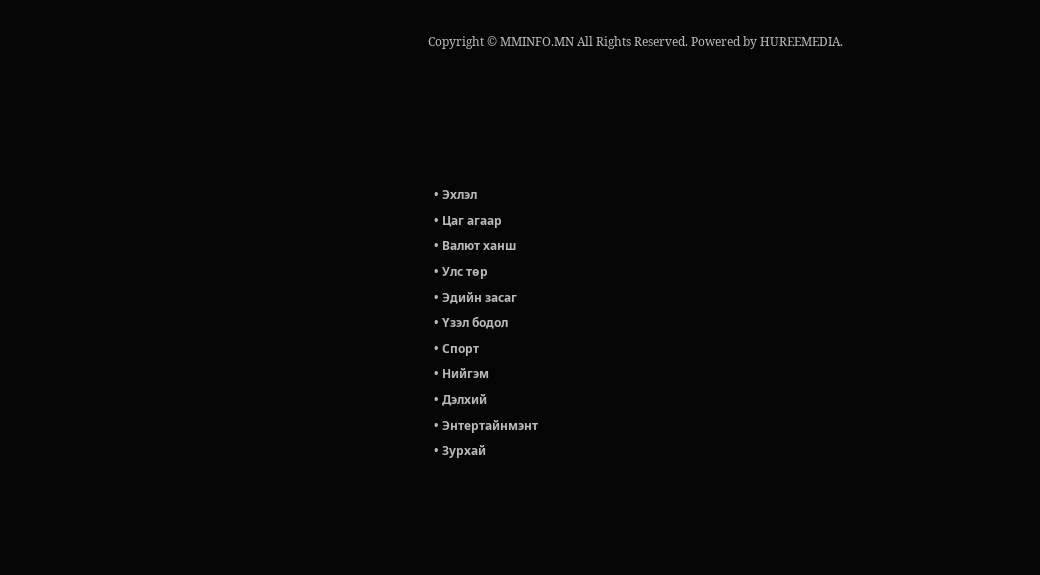Copyright © MMINFO.MN All Rights Reserved. Powered by HUREEMEDIA.





  • Эхлэл
  • Цаг агаар
  • Валют ханш
  • Улс төр
  • Эдийн засаг
  • Үзэл бодол
  • Спорт
  • Нийгэм
  • Дэлхий
  • Энтертайнмэнт
  • Зурхай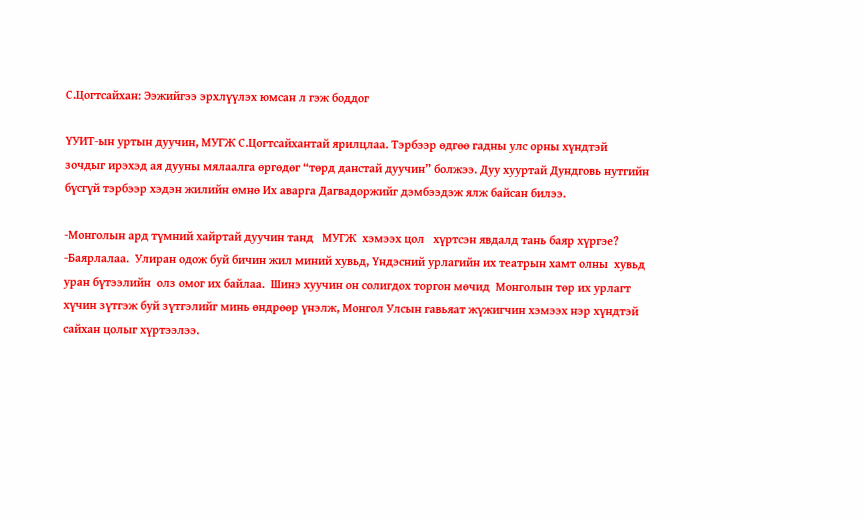С.Цогтсайхан: Ээжийгээ эрхлүүлэх юмсан л гэж боддог

ҮУИТ-ын уртын дуучин, МУГЖ С.Цогтсайхантай ярилцлаа. Тэрбээр өдгөө гадны улс орны хүндтэй зочдыг ирэхэд ая дууны мялаалга өргөдөг “төрд данстай дуучин” болжээ. Дуу хууртай Дундговь нутгийн бүсгүй тэрбээр хэдэн жилийн өмнө Их аварга Дагвадоржийг дэмбээдэж ялж байсан билээ.

-Монголын ард түмний хайртай дуучин танд   МУГЖ  хэмээх цол   хүртсэн явдалд тань баяр хүргэе?
-Баярлалаа.  Улиран одож буй бичин жил миний хувьд, Үндэсний урлагийн их театрын хамт олны  хувьд уран бүтээлийн  олз омог их байлаа.  Шинэ хуучин он солигдох торгон мөчид  Монголын төр их урлагт хүчин зүтгэж буй зүтгэлийг минь өндрөөр үнэлж, Монгол Улсын гавьяат жүжигчин хэмээх нэр хүндтэй сайхан цолыг хүртээлээ.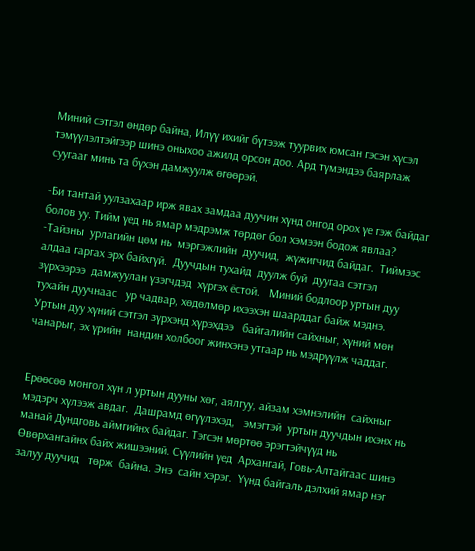Миний сэтгэл өндөр байна, Илүү ихийг бүтээж туурвих юмсан гэсэн хүсэл тэмүүлэлтэйгээр шинэ оныхоо ажилд орсон доо. Ард түмэндээ баярлаж суугааг минь та бүхэн дамжуулж өгөөрэй.

-Би тантай уулзахаар ирж явах замдаа дуучин хүнд онгод орох үе гэж байдаг болов уу. Тийм үед нь ямар мэдрэмж төрдөг бол хэмээн бодож явлаа?
-Тайзны  урлагийн цөм нь  мэргэжлийн  дуучид,  жүжигчид байдаг.  Тиймээс алдаа гаргах эрх байхгүй.  Дуучдын тухайд  дуулж буй  дуугаа сэтгэл зүрхээрээ  дамжуулан үзэгчдэд  хүргэх ёстой.   Миний бодлоор уртын дуу тухайн дуучнаас   ур чадвар, хөдөлмөр ихээхэн шаарддаг байж мэднэ.  Уртын дуу хүний сэтгэл зүрхэнд хүрэхдээ   байгалийн сайхныг, хүний мөн чанарыг, эх үрийн  нандин холбоог жинхэнэ утгаар нь мэдрүүлж чаддаг.


Ерөөсөө монгол хүн л уртын дууны хөг, аялгуу, айзам хэмнэлийн  сайхныг мэдэрч хүлээж авдаг.  Дашрамд өгүүлэхэд,   эмэгтэй  уртын дуучдын ихэнх нь  манай Дундговь аймгийнх байдаг. Тэгсэн мөртөө эрэгтэйчүүд нь Өвөрхангайнх байх жишээний. Сүүлийн үед  Архангай, Говь-Алтайгаас шинэ залуу дуучид   төрж  байна. Энэ  сайн хэрэг.  Үүнд байгаль дэлхий ямар нэг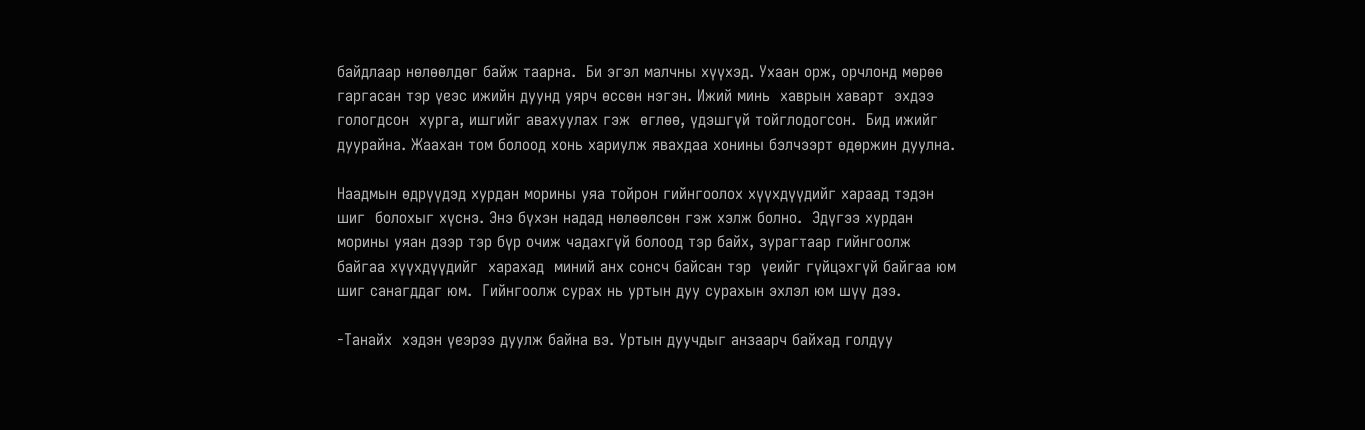байдлаар нөлөөлдөг байж таарна.  Би эгэл малчны хүүхэд. Ухаан орж, орчлонд мөрөө гаргасан тэр үеэс ижийн дуунд уярч өссөн нэгэн. Ижий минь  хаврын хаварт  эхдээ гологдсон  хурга, ишгийг авахуулах гэж  өглөө, үдэшгүй тойглодогсон.  Бид ижийг дуурайна. Жаахан том болоод хонь хариулж явахдаа хонины бэлчээрт өдөржин дуулна.

Наадмын өдрүүдэд хурдан морины уяа тойрон гийнгоолох хүүхдүүдийг хараад тэдэн шиг  болохыг хүснэ. Энэ бүхэн надад нөлөөлсөн гэж хэлж болно.  Эдүгээ хурдан морины уяан дээр тэр бүр очиж чадахгүй болоод тэр байх, зурагтаар гийнгоолж байгаа хүүхдүүдийг  харахад  миний анх сонсч байсан тэр  үеийг гүйцэхгүй байгаа юм шиг санагддаг юм.  Гийнгоолж сурах нь уртын дуу сурахын эхлэл юм шүү дээ.

-Танайх  хэдэн үеэрээ дуулж байна вэ. Уртын дуучдыг анзаарч байхад голдуу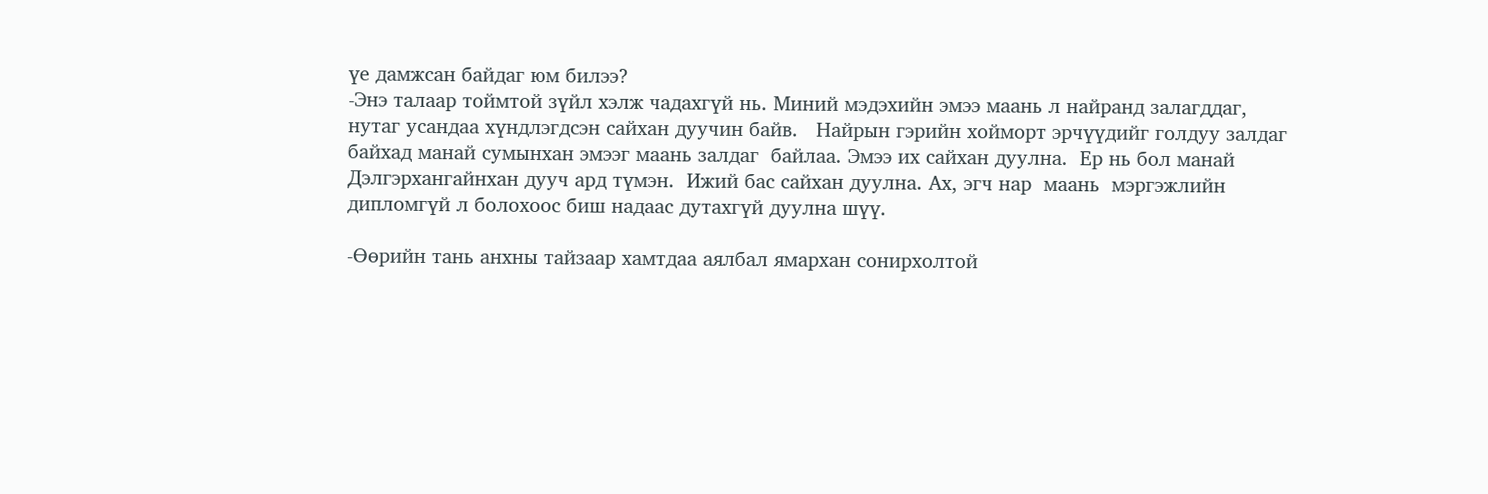үе дамжсан байдаг юм билээ?
-Энэ талаар тоймтой зүйл хэлж чадахгүй нь. Миний мэдэхийн эмээ маань л найранд залагддаг, нутаг усандаа хүндлэгдсэн сайхан дуучин байв.   Найрын гэрийн хойморт эрчүүдийг голдуу залдаг байхад манай сумынхан эмээг маань залдаг  байлаа. Эмээ их сайхан дуулна.  Ер нь бол манай Дэлгэрхангайнхан дууч ард түмэн.  Ижий бас сайхан дуулна. Ах, эгч нар  маань  мэргэжлийн дипломгүй л болохоос биш надаас дутахгүй дуулна шүү.

-Өөрийн тань анхны тайзаар хамтдаа аялбал ямархан сонирхолтой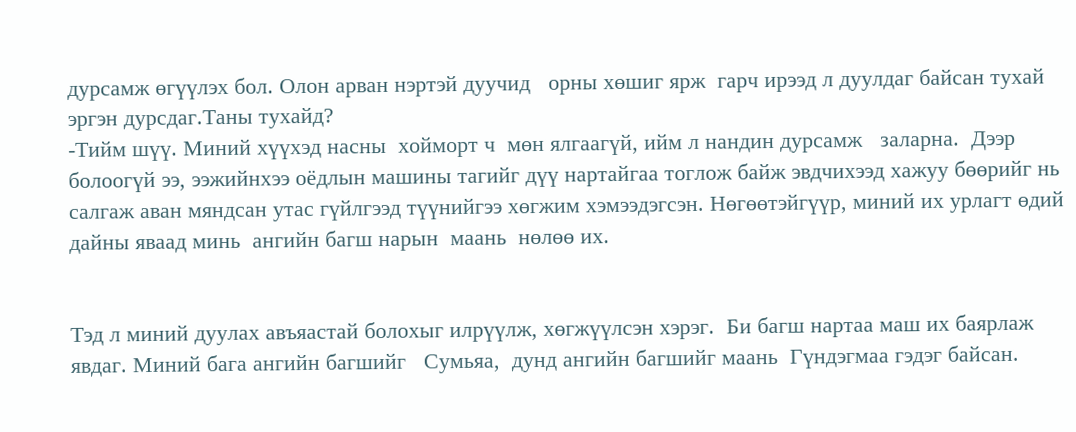дурсамж өгүүлэх бол. Олон арван нэртэй дуучид   орны хөшиг ярж  гарч ирээд л дуулдаг байсан тухай эргэн дурсдаг.Таны тухайд?
-Тийм шүү. Миний хүүхэд насны  хойморт ч  мөн ялгаагүй, ийм л нандин дурсамж   заларна.  Дээр болоогүй ээ, ээжийнхээ оёдлын машины тагийг дүү нартайгаа тоглож байж эвдчихээд хажуу бөөрийг нь салгаж аван мяндсан утас гүйлгээд түүнийгээ хөгжим хэмээдэгсэн. Нөгөөтэйгүүр, миний их урлагт өдий дайны яваад минь  ангийн багш нарын  маань  нөлөө их.


Тэд л миний дуулах авъяастай болохыг илрүүлж, хөгжүүлсэн хэрэг.  Би багш нартаа маш их баярлаж явдаг. Миний бага ангийн багшийг   Сумьяа,  дунд ангийн багшийг маань  Гүндэгмаа гэдэг байсан.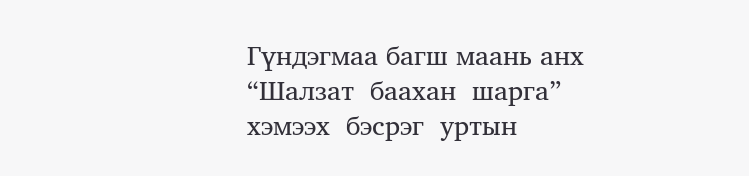Гүндэгмаа багш маань анх  “Шалзат  баахан  шарга”  хэмээх  бэсрэг  уртын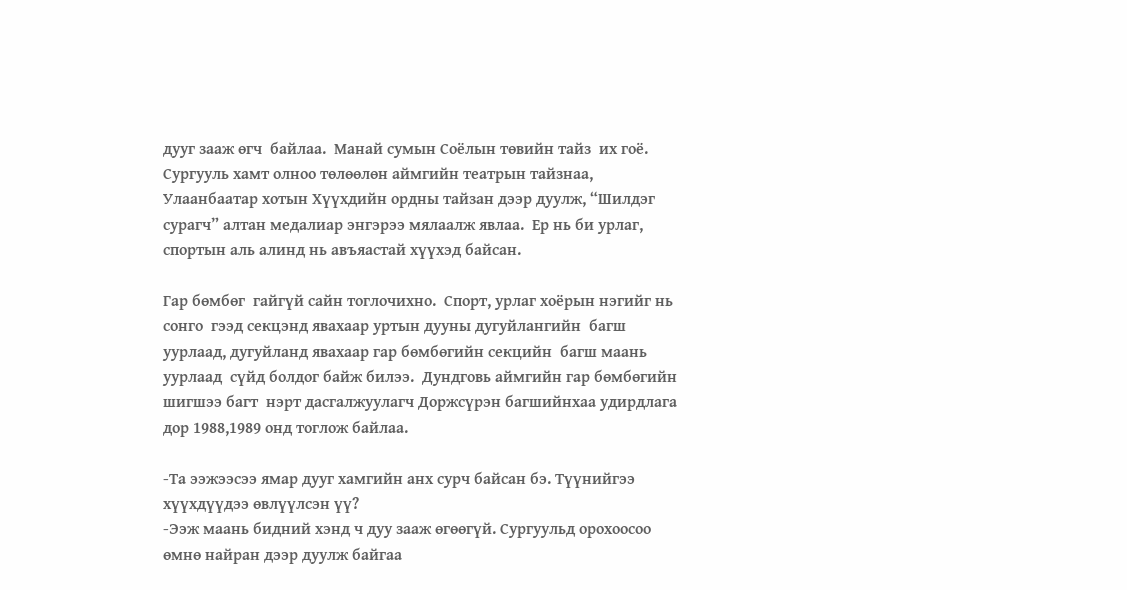дууг зааж өгч  байлаа.  Манай сумын Соёлын төвийн тайз  их гоё.  Сургууль хамт олноо төлөөлөн аймгийн театрын тайзнаа, Улаанбаатар хотын Хүүхдийн ордны тайзан дээр дуулж, “Шилдэг сурагч” алтан медалиар энгэрээ мялаалж явлаа.  Ер нь би урлаг, спортын аль алинд нь авъяастай хүүхэд байсан.

Гар бөмбөг  гайгүй сайн тоглочихно.  Спорт, урлаг хоёрын нэгийг нь сонго  гээд секцэнд явахаар уртын дууны дугуйлангийн  багш уурлаад, дугуйланд явахаар гар бөмбөгийн секцийн  багш маань уурлаад  сүйд болдог байж билээ.  Дундговь аймгийн гар бөмбөгийн шигшээ багт  нэрт дасгалжуулагч Доржсүрэн багшийнхаа удирдлага дор 1988,1989 онд тоглож байлаа.

-Та ээжээсээ ямар дууг хамгийн анх сурч байсан бэ. Түүнийгээ хүүхдүүдээ өвлүүлсэн үү?
-Ээж маань бидний хэнд ч дуу зааж өгөөгүй. Сургуульд орохоосоо өмнө найран дээр дуулж байгаа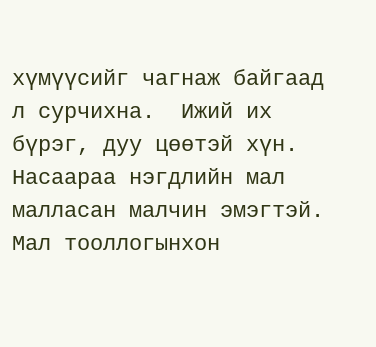хүмүүсийг чагнаж байгаад л сурчихна.  Ижий их бүрэг, дуу цөөтэй хүн. Насаараа нэгдлийн мал малласан малчин эмэгтэй.   Мал тооллогынхон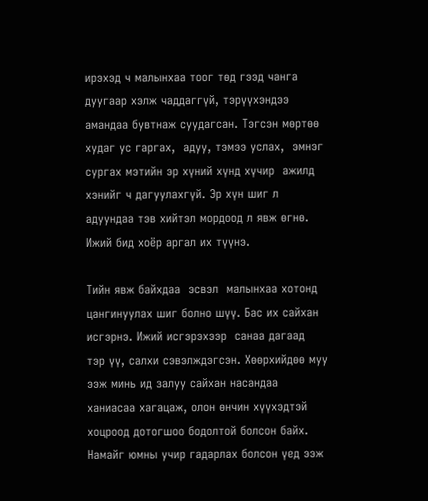ирэхэд ч малынхаа тоог төд гээд чанга дуугаар хэлж чаддаггүй, тэрүүхэндээ амандаа бувтнаж суудагсан. Тэгсэн мөртөө худаг ус гаргах,  адуу, тэмээ услах,  эмнэг сургах мэтийн эр хүний хүнд хүчир  ажилд хэнийг ч дагуулахгүй. Эр хүн шиг л адуундаа тэв хийтэл мордоод л явж өгнө.   Ижий бид хоёр аргал их түүнэ.

Тийн явж байхдаа  эсвэл  малынхаа хотонд цангинуулах шиг болно шүү. Бас их сайхан исгэрнэ. Ижий исгэрэхээр  санаа дагаад  тэр үү, салхи сэвэлждэгсэн. Хөөрхийдөө муу ээж минь ид залуу сайхан насандаа ханиасаа хагацаж, олон өнчин хүүхэдтэй хоцроод дотогшоо бодолтой болсон байх.   Намайг юмны учир гадарлах болсон үед ээж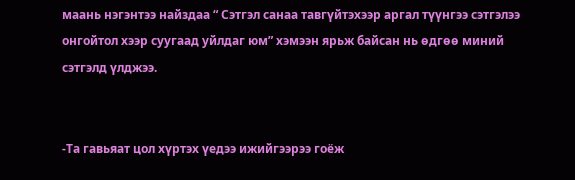маань нэгэнтээ найздаа “ Сэтгэл санаа тавгүйтэхээр аргал түүнгээ сэтгэлээ онгойтол хээр суугаад уйлдаг юм” хэмээн ярьж байсан нь өдгөө миний сэтгэлд үлджээ.


-Та гавьяат цол хүртэх үедээ ижийгээрээ гоёж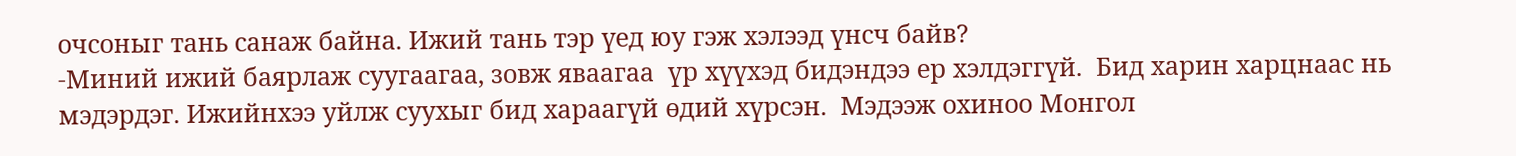очсоныг тань санаж байна. Ижий тань тэр үед юу гэж хэлээд үнсч байв?
-Миний ижий баярлаж суугаагаа, зовж яваагаа  үр хүүхэд бидэндээ ер хэлдэггүй.  Бид харин харцнаас нь мэдэрдэг. Ижийнхээ уйлж суухыг бид хараагүй өдий хүрсэн.  Мэдээж охиноо Монгол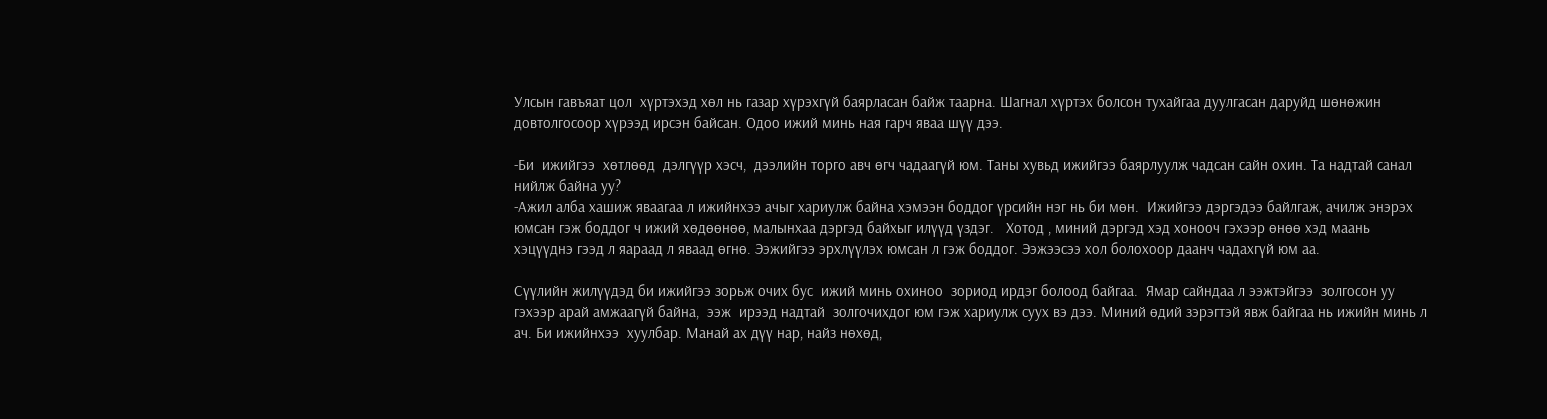Улсын гавъяат цол  хүртэхэд хөл нь газар хүрэхгүй баярласан байж таарна. Шагнал хүртэх болсон тухайгаа дуулгасан даруйд шөнөжин довтолгосоор хүрээд ирсэн байсан. Одоо ижий минь ная гарч яваа шүү дээ.

-Би  ижийгээ  хөтлөөд  дэлгүүр хэсч,  дээлийн торго авч өгч чадаагүй юм. Таны хувьд ижийгээ баярлуулж чадсан сайн охин. Та надтай санал нийлж байна уу?
-Ажил алба хашиж яваагаа л ижийнхээ ачыг хариулж байна хэмээн боддог үрсийн нэг нь би мөн.  Ижийгээ дэргэдээ байлгаж, ачилж энэрэх юмсан гэж боддог ч ижий хөдөөнөө, малынхаа дэргэд байхыг илүүд үздэг.   Хотод , миний дэргэд хэд хонооч гэхээр өнөө хэд маань хэцүүднэ гээд л яараад л яваад өгнө. Ээжийгээ эрхлүүлэх юмсан л гэж боддог. Ээжээсээ хол болохоор даанч чадахгүй юм аа.

Сүүлийн жилүүдэд би ижийгээ зорьж очих бус  ижий минь охиноо  зориод ирдэг болоод байгаа.  Ямар сайндаа л ээжтэйгээ  золгосон уу гэхээр арай амжаагүй байна,  ээж  ирээд надтай  золгочихдог юм гэж хариулж суух вэ дээ. Миний өдий зэрэгтэй явж байгаа нь ижийн минь л ач. Би ижийнхээ  хуулбар. Манай ах дүү нар, найз нөхөд,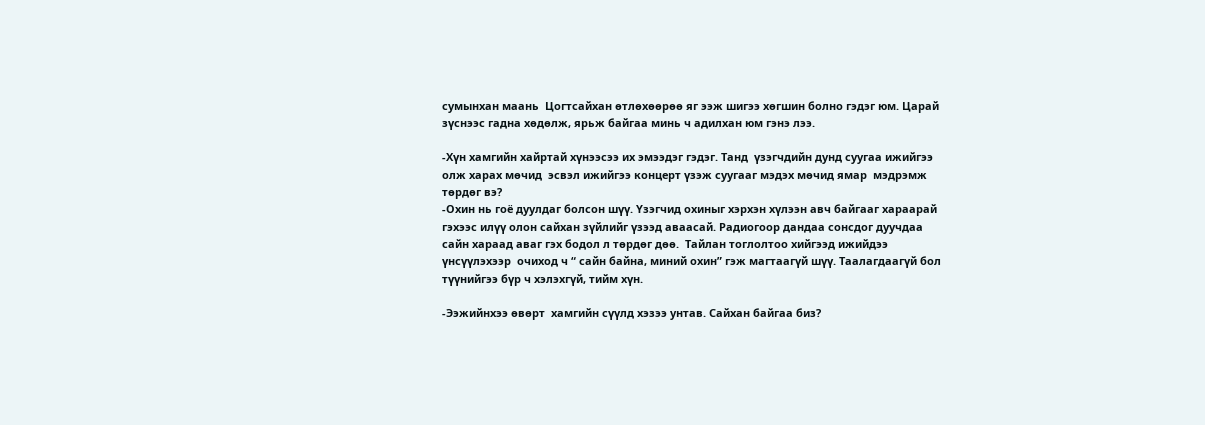сумынхан маань  Цогтсайхан өтлөхөөрөө яг ээж шигээ хөгшин болно гэдэг юм. Царай зүснээс гадна хөдөлж, ярьж байгаа минь ч адилхан юм гэнэ лээ.

-Хүн хамгийн хайртай хүнээсээ их эмээдэг гэдэг. Танд  үзэгчдийн дунд суугаа ижийгээ олж харах мөчид  эсвэл ижийгээ концерт үзэж суугааг мэдэх мөчид ямар  мэдрэмж төрдөг вэ?
-Охин нь гоё дуулдаг болсон шүү. Үзэгчид охиныг хэрхэн хүлээн авч байгааг хараарай гэхээс илүү олон сайхан зүйлийг үзээд аваасай. Радиогоор дандаа сонсдог дуучдаа сайн хараад аваг гэх бодол л төрдөг дөө.  Тайлан тоглолтоо хийгээд ижийдээ үнсүүлэхээр  очиход ч “ сайн байна, миний охин” гэж магтаагүй шүү. Таалагдаагүй бол түүнийгээ бүр ч хэлэхгүй, тийм хүн.

-Ээжийнхээ өвөрт  хамгийн сүүлд хэзээ унтав. Сайхан байгаа биз?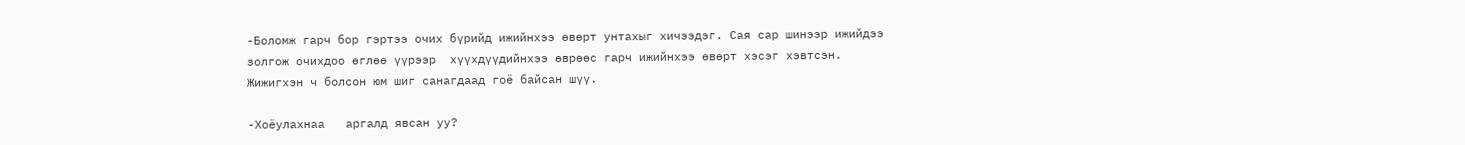-Боломж гарч бор гэртээ очих бүрийд ижийнхээ өвөрт унтахыг хичээдэг. Сая сар шинээр ижийдээ золгож очихдоо өглөө үүрээр  хүүхдүүдийнхээ өврөөс гарч ижийнхээ өвөрт хэсэг хэвтсэн. Жижигхэн ч болсон юм шиг санагдаад гоё байсан шүү.

-Хоёулахнаа   аргалд явсан уу?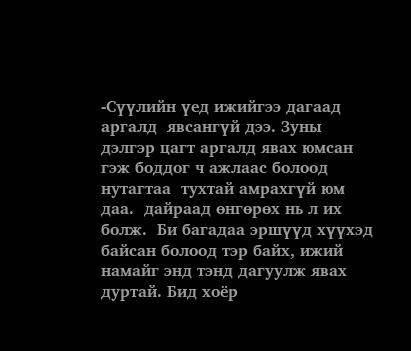-Сүүлийн үед ижийгээ дагаад аргалд  явсангүй дээ. Зуны  дэлгэр цагт аргалд явах юмсан гэж боддог ч ажлаас болоод нутагтаа  тухтай амрахгүй юм даа.  дайраад өнгөрөх нь л их болж.  Би багадаа эршүүд хүүхэд байсан болоод тэр байх, ижий намайг энд тэнд дагуулж явах дуртай. Бид хоёр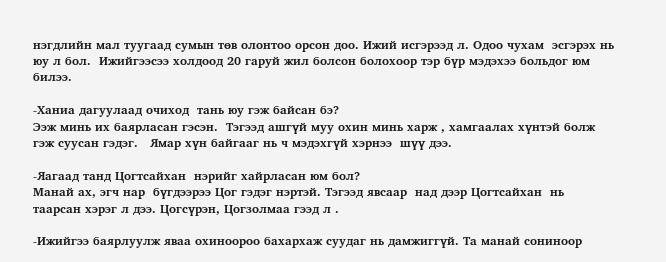нэгдлийн мал туугаад сумын төв олонтоо орсон доо. Ижий исгэрээд л. Одоо чухам  эсгэрэх нь юу л бол.  Ижийгээсээ холдоод 20 гаруй жил болсон болохоор тэр бүр мэдэхээ больдог юм билээ.

-Ханиа дагуулаад очиход  тань юу гэж байсан бэ?
Ээж минь их баярласан гэсэн.  Тэгээд ашгүй муу охин минь харж , хамгаалах хүнтэй болж гэж суусан гэдэг.   Ямар хүн байгааг нь ч мэдэхгүй хэрнээ  шүү дээ.

-Яагаад танд Цогтсайхан  нэрийг хайрласан юм бол?
Манай ах, эгч нар  бүгдээрээ Цог гэдэг нэртэй. Тэгээд явсаар  над дээр Цогтсайхан  нь  таарсан хэрэг л дээ. Цогсүрэн, Цогзолмаа гээд л .

-Ижийгээ баярлуулж яваа охиноороо бахархаж суудаг нь дамжиггүй. Та манай сониноор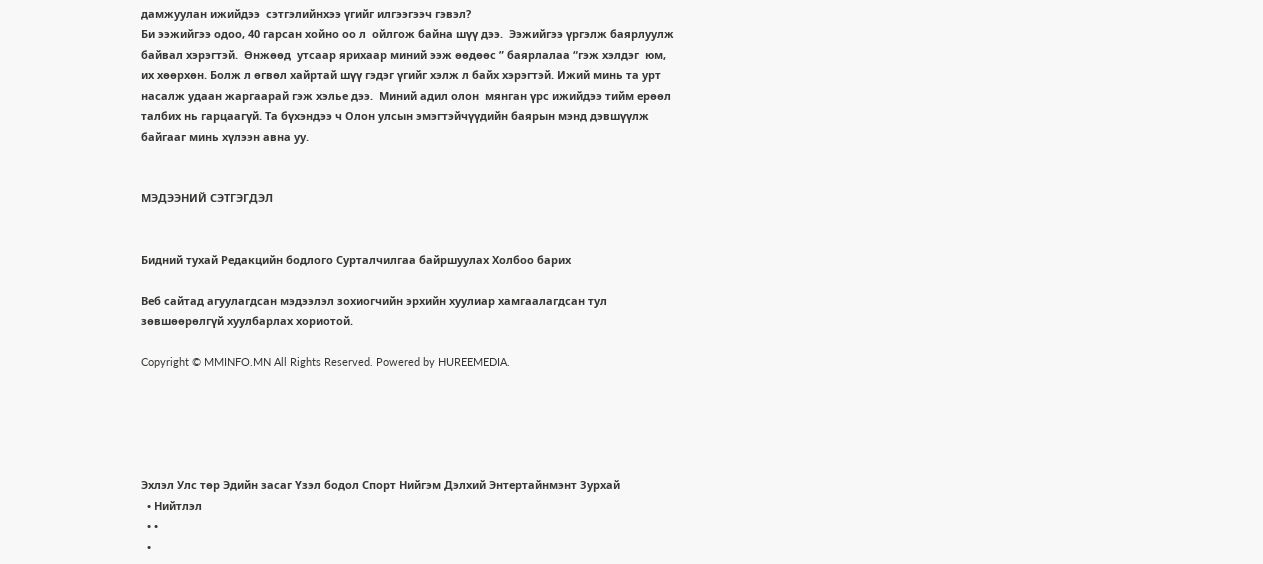дамжуулан ижийдээ  сэтгэлийнхээ үгийг илгээгээч гэвэл?
Би ээжийгээ одоо, 40 гарсан хойно оо л  ойлгож байна шүү дээ.  Ээжийгээ үргэлж баярлуулж байвал хэрэгтэй.  Өнжөөд  утсаар ярихаар миний ээж өөдөөс ” баярлалаа “гэж хэлдэг  юм, их хөөрхөн. Болж л өгвөл хайртай шүү гэдэг үгийг хэлж л байх хэрэгтэй. Ижий минь та урт насалж удаан жаргаарай гэж хэлье дээ.  Миний адил олон  мянган үрс ижийдээ тийм ерөөл  талбих нь гарцаагүй. Та бүхэндээ ч Олон улсын эмэгтэйчүүдийн баярын мэнд дэвшүүлж байгааг минь хүлээн авна уу.


МЭДЭЭНИЙ СЭТГЭГДЭЛ


Бидний тухай Редакцийн бодлого Сурталчилгаа байршуулах Холбоо барих

Веб сайтад агуулагдсан мэдээлэл зохиогчийн эрхийн хуулиар хамгаалагдсан тул зөвшөөрөлгүй хуулбарлах хориотой.

Copyright © MMINFO.MN All Rights Reserved. Powered by HUREEMEDIA.





Эхлэл Улс төр Эдийн засаг Үзэл бодол Спорт Нийгэм Дэлхий Энтертайнмэнт Зурхай
  • Нийтлэл
  • •
  •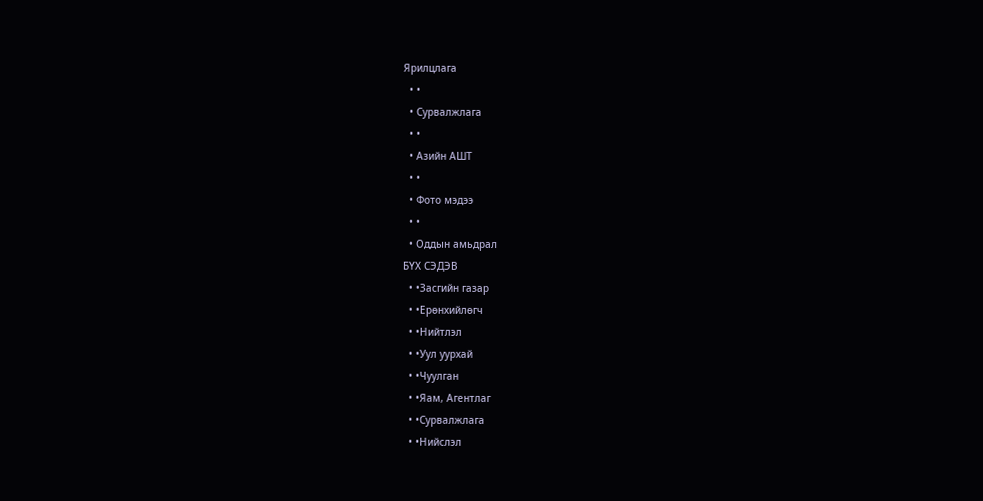Ярилцлага
  • •
  • Сурвалжлага
  • •
  • Азийн АШТ
  • •
  • Фото мэдээ
  • •
  • Оддын амьдрал
БҮХ СЭДЭВ
  • •Засгийн газар
  • •Ерөнхийлөгч
  • •Нийтлэл
  • •Уул уурхай
  • •Чуулган
  • •Яам, Агентлаг
  • •Сурвалжлага
  • •Нийслэл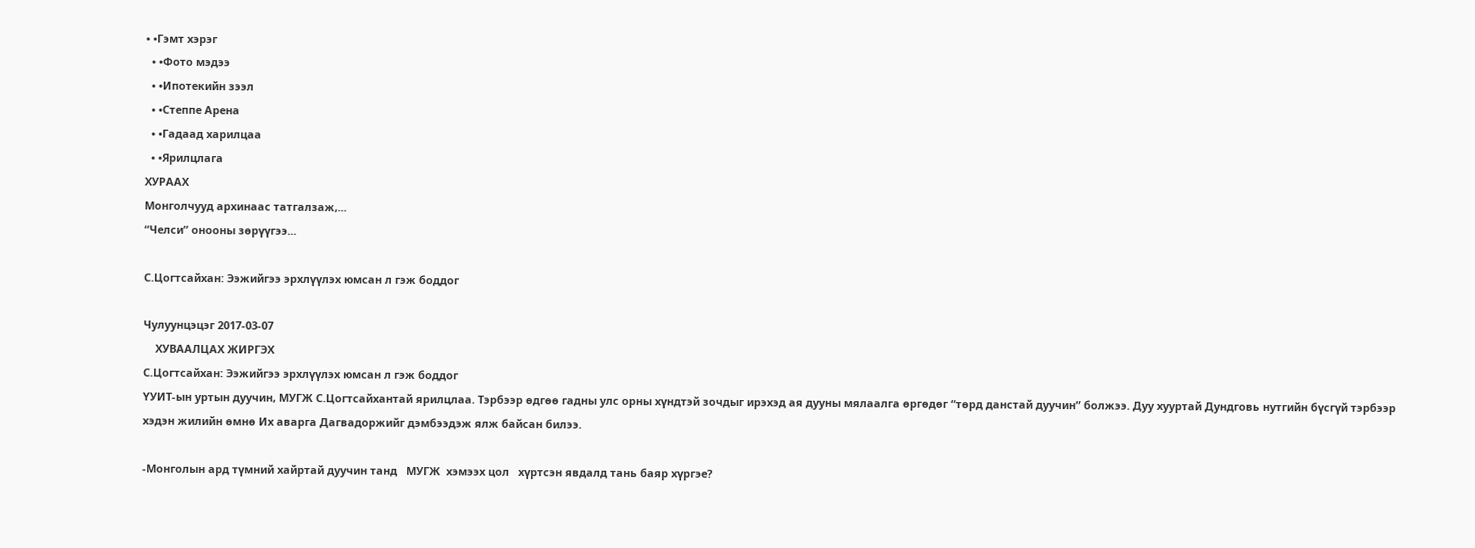• •Гэмт хэрэг
  • •Фото мэдээ
  • •Ипотекийн зээл
  • •Степпе Арена
  • •Гадаад харилцаа
  • •Ярилцлага
ХУРААХ
Монголчууд архинаас татгалзаж,...
“Челси” онооны зөрүүгээ...

С.Цогтсайхан: Ээжийгээ эрхлүүлэх юмсан л гэж боддог

Чулуунцэцэг 2017-03-07
    ХУВААЛЦАХ ЖИРГЭХ
С.Цогтсайхан: Ээжийгээ эрхлүүлэх юмсан л гэж боддог
ҮУИТ-ын уртын дуучин, МУГЖ С.Цогтсайхантай ярилцлаа. Тэрбээр өдгөө гадны улс орны хүндтэй зочдыг ирэхэд ая дууны мялаалга өргөдөг “төрд данстай дуучин” болжээ. Дуу хууртай Дундговь нутгийн бүсгүй тэрбээр хэдэн жилийн өмнө Их аварга Дагвадоржийг дэмбээдэж ялж байсан билээ.

-Монголын ард түмний хайртай дуучин танд   МУГЖ  хэмээх цол   хүртсэн явдалд тань баяр хүргэе?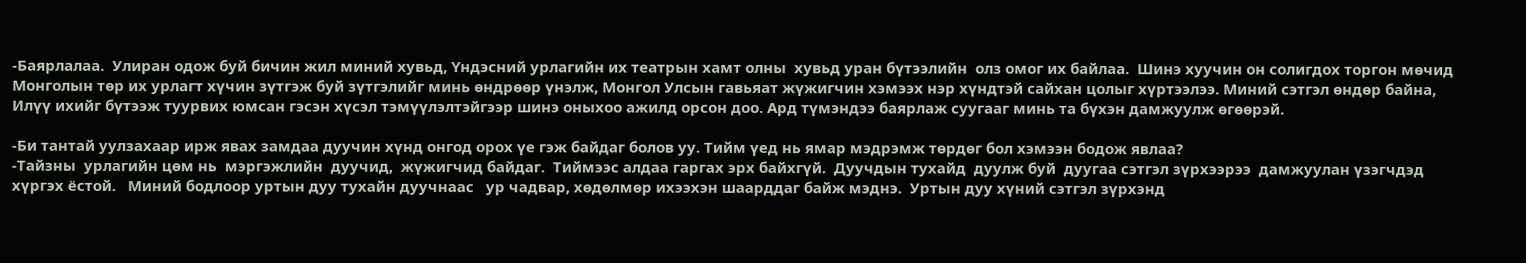-Баярлалаа.  Улиран одож буй бичин жил миний хувьд, Үндэсний урлагийн их театрын хамт олны  хувьд уран бүтээлийн  олз омог их байлаа.  Шинэ хуучин он солигдох торгон мөчид  Монголын төр их урлагт хүчин зүтгэж буй зүтгэлийг минь өндрөөр үнэлж, Монгол Улсын гавьяат жүжигчин хэмээх нэр хүндтэй сайхан цолыг хүртээлээ. Миний сэтгэл өндөр байна, Илүү ихийг бүтээж туурвих юмсан гэсэн хүсэл тэмүүлэлтэйгээр шинэ оныхоо ажилд орсон доо. Ард түмэндээ баярлаж суугааг минь та бүхэн дамжуулж өгөөрэй.

-Би тантай уулзахаар ирж явах замдаа дуучин хүнд онгод орох үе гэж байдаг болов уу. Тийм үед нь ямар мэдрэмж төрдөг бол хэмээн бодож явлаа?
-Тайзны  урлагийн цөм нь  мэргэжлийн  дуучид,  жүжигчид байдаг.  Тиймээс алдаа гаргах эрх байхгүй.  Дуучдын тухайд  дуулж буй  дуугаа сэтгэл зүрхээрээ  дамжуулан үзэгчдэд  хүргэх ёстой.   Миний бодлоор уртын дуу тухайн дуучнаас   ур чадвар, хөдөлмөр ихээхэн шаарддаг байж мэднэ.  Уртын дуу хүний сэтгэл зүрхэнд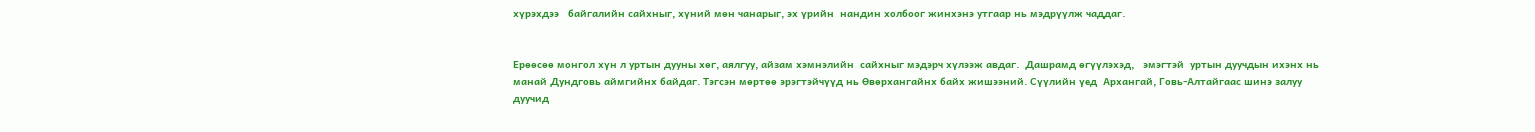хүрэхдээ   байгалийн сайхныг, хүний мөн чанарыг, эх үрийн  нандин холбоог жинхэнэ утгаар нь мэдрүүлж чаддаг.


Ерөөсөө монгол хүн л уртын дууны хөг, аялгуу, айзам хэмнэлийн  сайхныг мэдэрч хүлээж авдаг.  Дашрамд өгүүлэхэд,   эмэгтэй  уртын дуучдын ихэнх нь  манай Дундговь аймгийнх байдаг. Тэгсэн мөртөө эрэгтэйчүүд нь Өвөрхангайнх байх жишээний. Сүүлийн үед  Архангай, Говь-Алтайгаас шинэ залуу дуучид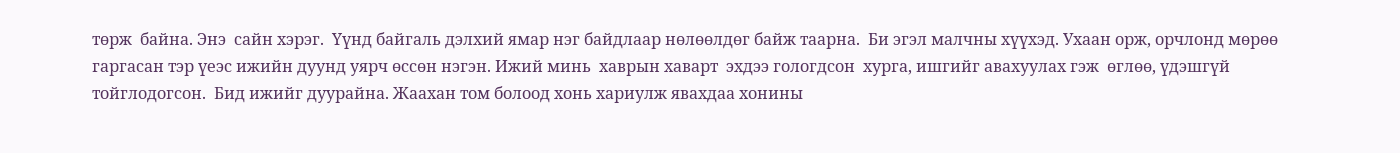төрж  байна. Энэ  сайн хэрэг.  Үүнд байгаль дэлхий ямар нэг байдлаар нөлөөлдөг байж таарна.  Би эгэл малчны хүүхэд. Ухаан орж, орчлонд мөрөө гаргасан тэр үеэс ижийн дуунд уярч өссөн нэгэн. Ижий минь  хаврын хаварт  эхдээ гологдсон  хурга, ишгийг авахуулах гэж  өглөө, үдэшгүй тойглодогсон.  Бид ижийг дуурайна. Жаахан том болоод хонь хариулж явахдаа хонины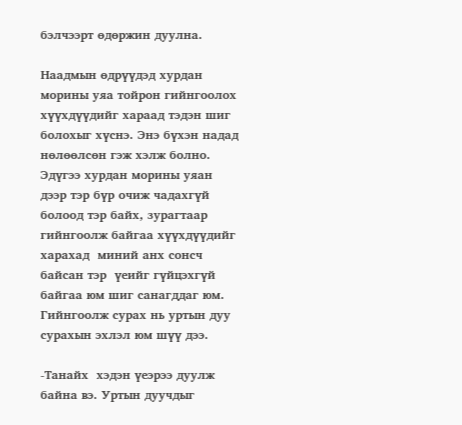бэлчээрт өдөржин дуулна.

Наадмын өдрүүдэд хурдан морины уяа тойрон гийнгоолох хүүхдүүдийг хараад тэдэн шиг  болохыг хүснэ. Энэ бүхэн надад нөлөөлсөн гэж хэлж болно.  Эдүгээ хурдан морины уяан дээр тэр бүр очиж чадахгүй болоод тэр байх, зурагтаар гийнгоолж байгаа хүүхдүүдийг  харахад  миний анх сонсч байсан тэр  үеийг гүйцэхгүй байгаа юм шиг санагддаг юм.  Гийнгоолж сурах нь уртын дуу сурахын эхлэл юм шүү дээ.

-Танайх  хэдэн үеэрээ дуулж байна вэ. Уртын дуучдыг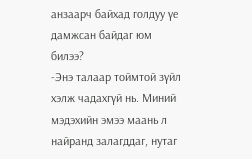анзаарч байхад голдуу үе дамжсан байдаг юм билээ?
-Энэ талаар тоймтой зүйл хэлж чадахгүй нь. Миний мэдэхийн эмээ маань л найранд залагддаг, нутаг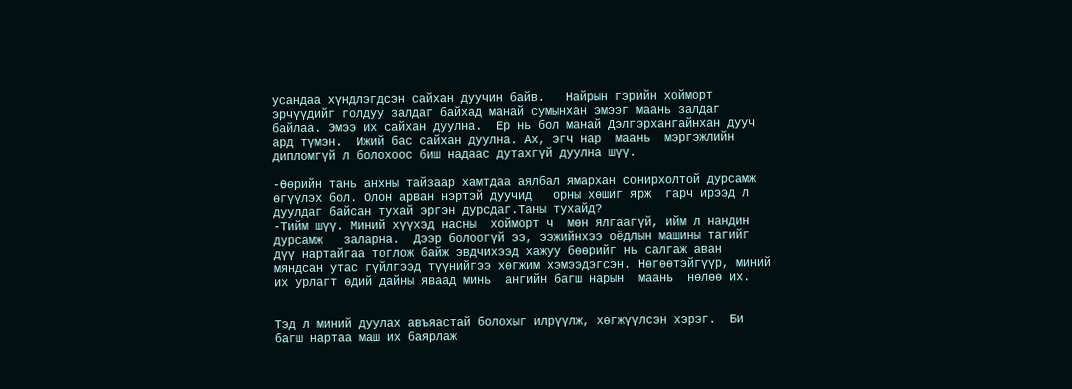усандаа хүндлэгдсэн сайхан дуучин байв.   Найрын гэрийн хойморт эрчүүдийг голдуу залдаг байхад манай сумынхан эмээг маань залдаг  байлаа. Эмээ их сайхан дуулна.  Ер нь бол манай Дэлгэрхангайнхан дууч ард түмэн.  Ижий бас сайхан дуулна. Ах, эгч нар  маань  мэргэжлийн дипломгүй л болохоос биш надаас дутахгүй дуулна шүү.

-Өөрийн тань анхны тайзаар хамтдаа аялбал ямархан сонирхолтой дурсамж өгүүлэх бол. Олон арван нэртэй дуучид   орны хөшиг ярж  гарч ирээд л дуулдаг байсан тухай эргэн дурсдаг.Таны тухайд?
-Тийм шүү. Миний хүүхэд насны  хойморт ч  мөн ялгаагүй, ийм л нандин дурсамж   заларна.  Дээр болоогүй ээ, ээжийнхээ оёдлын машины тагийг дүү нартайгаа тоглож байж эвдчихээд хажуу бөөрийг нь салгаж аван мяндсан утас гүйлгээд түүнийгээ хөгжим хэмээдэгсэн. Нөгөөтэйгүүр, миний их урлагт өдий дайны яваад минь  ангийн багш нарын  маань  нөлөө их.


Тэд л миний дуулах авъяастай болохыг илрүүлж, хөгжүүлсэн хэрэг.  Би багш нартаа маш их баярлаж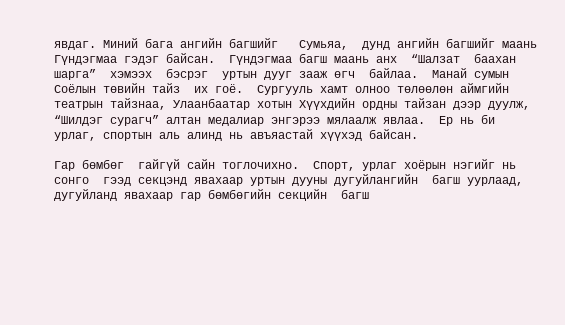явдаг. Миний бага ангийн багшийг   Сумьяа,  дунд ангийн багшийг маань  Гүндэгмаа гэдэг байсан.  Гүндэгмаа багш маань анх  “Шалзат  баахан  шарга”  хэмээх  бэсрэг  уртын дууг зааж өгч  байлаа.  Манай сумын Соёлын төвийн тайз  их гоё.  Сургууль хамт олноо төлөөлөн аймгийн театрын тайзнаа, Улаанбаатар хотын Хүүхдийн ордны тайзан дээр дуулж, “Шилдэг сурагч” алтан медалиар энгэрээ мялаалж явлаа.  Ер нь би урлаг, спортын аль алинд нь авъяастай хүүхэд байсан.

Гар бөмбөг  гайгүй сайн тоглочихно.  Спорт, урлаг хоёрын нэгийг нь сонго  гээд секцэнд явахаар уртын дууны дугуйлангийн  багш уурлаад, дугуйланд явахаар гар бөмбөгийн секцийн  багш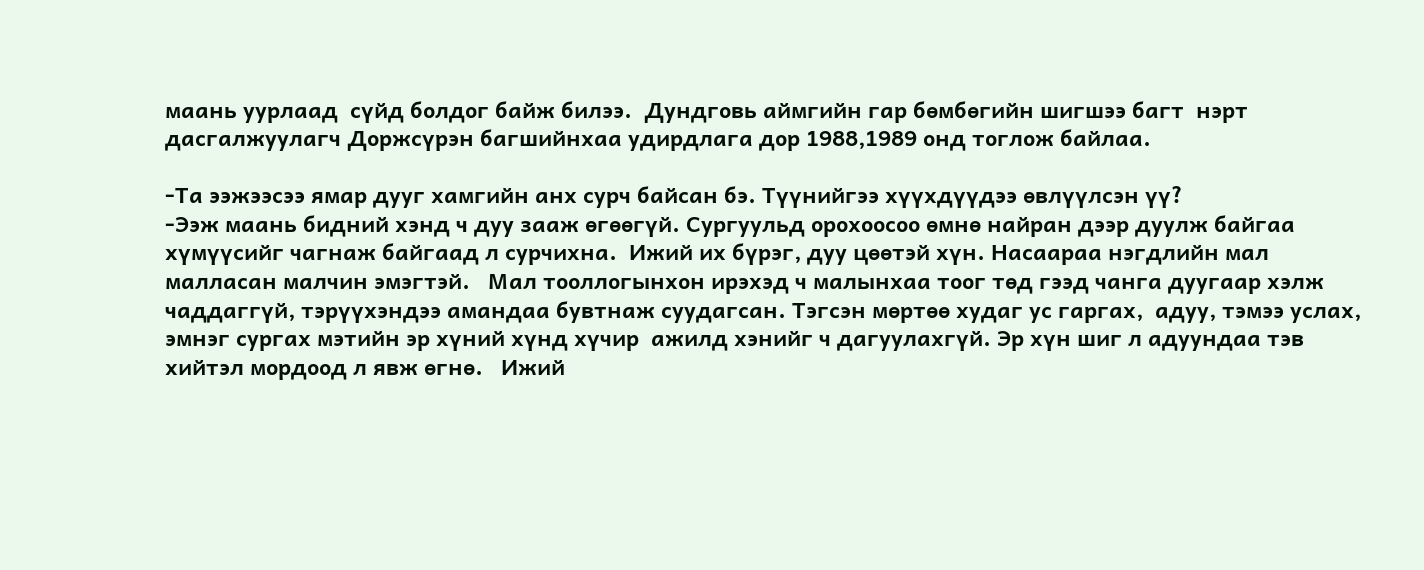маань уурлаад  сүйд болдог байж билээ.  Дундговь аймгийн гар бөмбөгийн шигшээ багт  нэрт дасгалжуулагч Доржсүрэн багшийнхаа удирдлага дор 1988,1989 онд тоглож байлаа.

-Та ээжээсээ ямар дууг хамгийн анх сурч байсан бэ. Түүнийгээ хүүхдүүдээ өвлүүлсэн үү?
-Ээж маань бидний хэнд ч дуу зааж өгөөгүй. Сургуульд орохоосоо өмнө найран дээр дуулж байгаа хүмүүсийг чагнаж байгаад л сурчихна.  Ижий их бүрэг, дуу цөөтэй хүн. Насаараа нэгдлийн мал малласан малчин эмэгтэй.   Мал тооллогынхон ирэхэд ч малынхаа тоог төд гээд чанга дуугаар хэлж чаддаггүй, тэрүүхэндээ амандаа бувтнаж суудагсан. Тэгсэн мөртөө худаг ус гаргах,  адуу, тэмээ услах,  эмнэг сургах мэтийн эр хүний хүнд хүчир  ажилд хэнийг ч дагуулахгүй. Эр хүн шиг л адуундаа тэв хийтэл мордоод л явж өгнө.   Ижий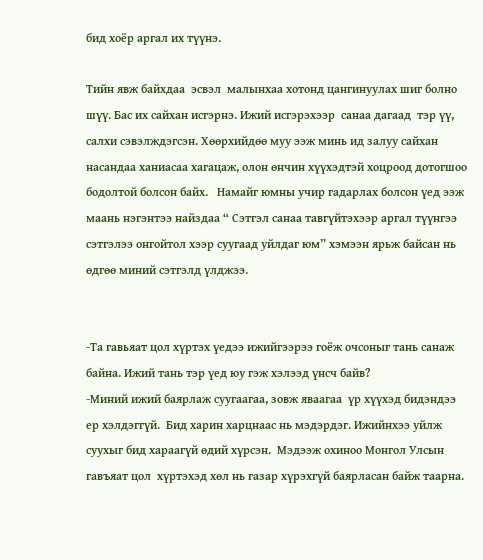бид хоёр аргал их түүнэ.

Тийн явж байхдаа  эсвэл  малынхаа хотонд цангинуулах шиг болно шүү. Бас их сайхан исгэрнэ. Ижий исгэрэхээр  санаа дагаад  тэр үү, салхи сэвэлждэгсэн. Хөөрхийдөө муу ээж минь ид залуу сайхан насандаа ханиасаа хагацаж, олон өнчин хүүхэдтэй хоцроод дотогшоо бодолтой болсон байх.   Намайг юмны учир гадарлах болсон үед ээж маань нэгэнтээ найздаа “ Сэтгэл санаа тавгүйтэхээр аргал түүнгээ сэтгэлээ онгойтол хээр суугаад уйлдаг юм” хэмээн ярьж байсан нь өдгөө миний сэтгэлд үлджээ.


-Та гавьяат цол хүртэх үедээ ижийгээрээ гоёж очсоныг тань санаж байна. Ижий тань тэр үед юу гэж хэлээд үнсч байв?
-Миний ижий баярлаж суугаагаа, зовж яваагаа  үр хүүхэд бидэндээ ер хэлдэггүй.  Бид харин харцнаас нь мэдэрдэг. Ижийнхээ уйлж суухыг бид хараагүй өдий хүрсэн.  Мэдээж охиноо Монгол Улсын гавъяат цол  хүртэхэд хөл нь газар хүрэхгүй баярласан байж таарна.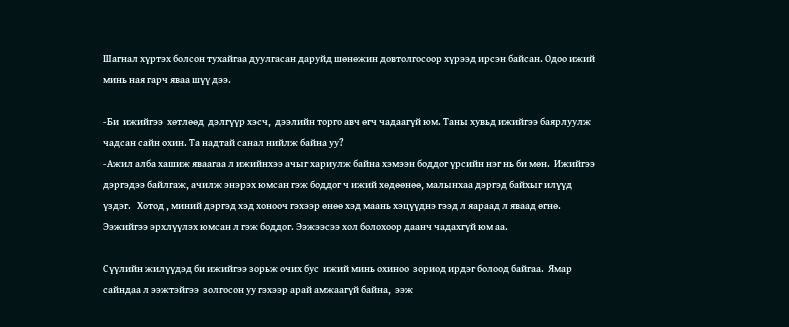Шагнал хүртэх болсон тухайгаа дуулгасан даруйд шөнөжин довтолгосоор хүрээд ирсэн байсан. Одоо ижий минь ная гарч яваа шүү дээ.

-Би  ижийгээ  хөтлөөд  дэлгүүр хэсч,  дээлийн торго авч өгч чадаагүй юм. Таны хувьд ижийгээ баярлуулж чадсан сайн охин. Та надтай санал нийлж байна уу?
-Ажил алба хашиж яваагаа л ижийнхээ ачыг хариулж байна хэмээн боддог үрсийн нэг нь би мөн.  Ижийгээ дэргэдээ байлгаж, ачилж энэрэх юмсан гэж боддог ч ижий хөдөөнөө, малынхаа дэргэд байхыг илүүд үздэг.   Хотод , миний дэргэд хэд хонооч гэхээр өнөө хэд маань хэцүүднэ гээд л яараад л яваад өгнө. Ээжийгээ эрхлүүлэх юмсан л гэж боддог. Ээжээсээ хол болохоор даанч чадахгүй юм аа.

Сүүлийн жилүүдэд би ижийгээ зорьж очих бус  ижий минь охиноо  зориод ирдэг болоод байгаа.  Ямар сайндаа л ээжтэйгээ  золгосон уу гэхээр арай амжаагүй байна,  ээж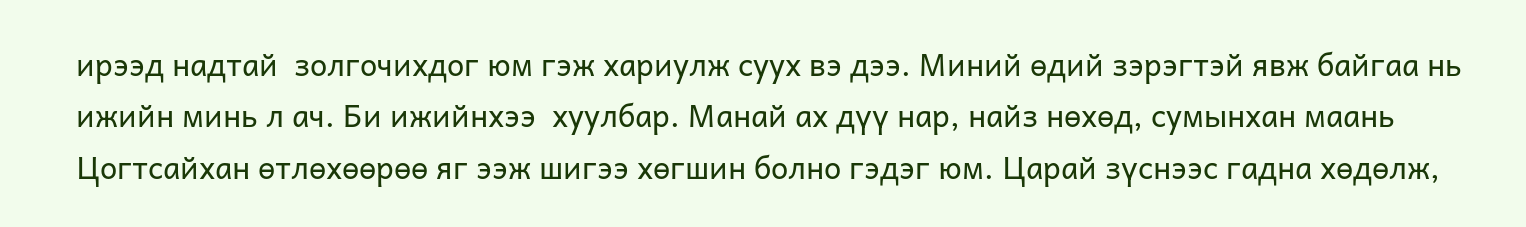ирээд надтай  золгочихдог юм гэж хариулж суух вэ дээ. Миний өдий зэрэгтэй явж байгаа нь ижийн минь л ач. Би ижийнхээ  хуулбар. Манай ах дүү нар, найз нөхөд, сумынхан маань  Цогтсайхан өтлөхөөрөө яг ээж шигээ хөгшин болно гэдэг юм. Царай зүснээс гадна хөдөлж,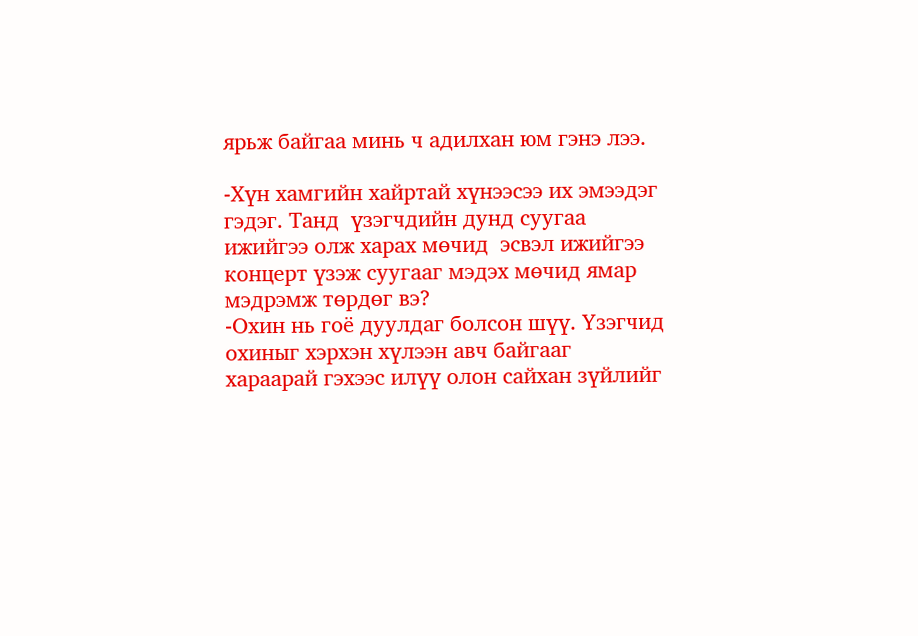ярьж байгаа минь ч адилхан юм гэнэ лээ.

-Хүн хамгийн хайртай хүнээсээ их эмээдэг гэдэг. Танд  үзэгчдийн дунд суугаа ижийгээ олж харах мөчид  эсвэл ижийгээ концерт үзэж суугааг мэдэх мөчид ямар  мэдрэмж төрдөг вэ?
-Охин нь гоё дуулдаг болсон шүү. Үзэгчид охиныг хэрхэн хүлээн авч байгааг хараарай гэхээс илүү олон сайхан зүйлийг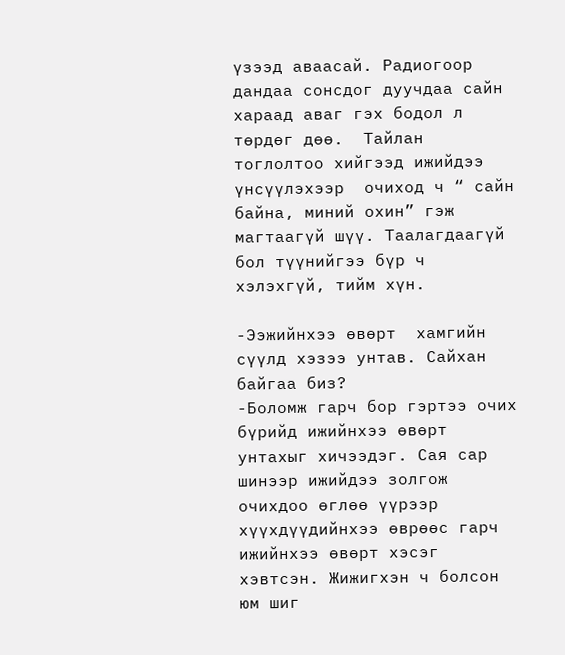үзээд аваасай. Радиогоор дандаа сонсдог дуучдаа сайн хараад аваг гэх бодол л төрдөг дөө.  Тайлан тоглолтоо хийгээд ижийдээ үнсүүлэхээр  очиход ч “ сайн байна, миний охин” гэж магтаагүй шүү. Таалагдаагүй бол түүнийгээ бүр ч хэлэхгүй, тийм хүн.

-Ээжийнхээ өвөрт  хамгийн сүүлд хэзээ унтав. Сайхан байгаа биз?
-Боломж гарч бор гэртээ очих бүрийд ижийнхээ өвөрт унтахыг хичээдэг. Сая сар шинээр ижийдээ золгож очихдоо өглөө үүрээр  хүүхдүүдийнхээ өврөөс гарч ижийнхээ өвөрт хэсэг хэвтсэн. Жижигхэн ч болсон юм шиг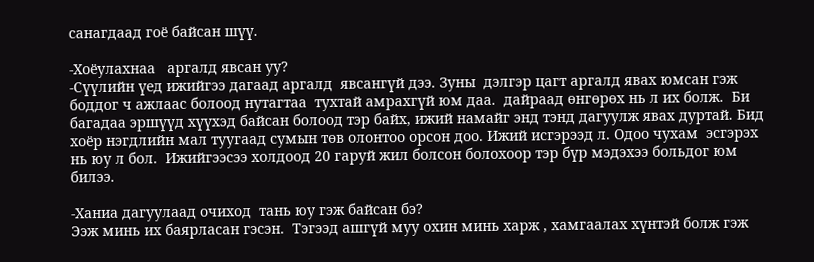санагдаад гоё байсан шүү.

-Хоёулахнаа   аргалд явсан уу?
-Сүүлийн үед ижийгээ дагаад аргалд  явсангүй дээ. Зуны  дэлгэр цагт аргалд явах юмсан гэж боддог ч ажлаас болоод нутагтаа  тухтай амрахгүй юм даа.  дайраад өнгөрөх нь л их болж.  Би багадаа эршүүд хүүхэд байсан болоод тэр байх, ижий намайг энд тэнд дагуулж явах дуртай. Бид хоёр нэгдлийн мал туугаад сумын төв олонтоо орсон доо. Ижий исгэрээд л. Одоо чухам  эсгэрэх нь юу л бол.  Ижийгээсээ холдоод 20 гаруй жил болсон болохоор тэр бүр мэдэхээ больдог юм билээ.

-Ханиа дагуулаад очиход  тань юу гэж байсан бэ?
Ээж минь их баярласан гэсэн.  Тэгээд ашгүй муу охин минь харж , хамгаалах хүнтэй болж гэж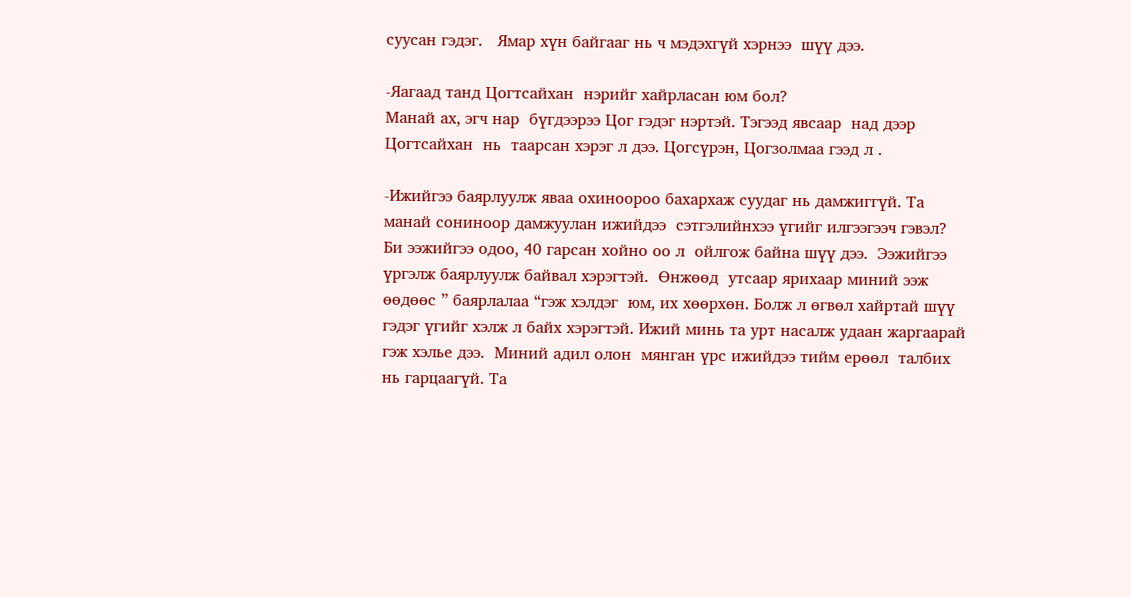суусан гэдэг.   Ямар хүн байгааг нь ч мэдэхгүй хэрнээ  шүү дээ.

-Яагаад танд Цогтсайхан  нэрийг хайрласан юм бол?
Манай ах, эгч нар  бүгдээрээ Цог гэдэг нэртэй. Тэгээд явсаар  над дээр Цогтсайхан  нь  таарсан хэрэг л дээ. Цогсүрэн, Цогзолмаа гээд л .

-Ижийгээ баярлуулж яваа охиноороо бахархаж суудаг нь дамжиггүй. Та манай сониноор дамжуулан ижийдээ  сэтгэлийнхээ үгийг илгээгээч гэвэл?
Би ээжийгээ одоо, 40 гарсан хойно оо л  ойлгож байна шүү дээ.  Ээжийгээ үргэлж баярлуулж байвал хэрэгтэй.  Өнжөөд  утсаар ярихаар миний ээж өөдөөс ” баярлалаа “гэж хэлдэг  юм, их хөөрхөн. Болж л өгвөл хайртай шүү гэдэг үгийг хэлж л байх хэрэгтэй. Ижий минь та урт насалж удаан жаргаарай гэж хэлье дээ.  Миний адил олон  мянган үрс ижийдээ тийм ерөөл  талбих нь гарцаагүй. Та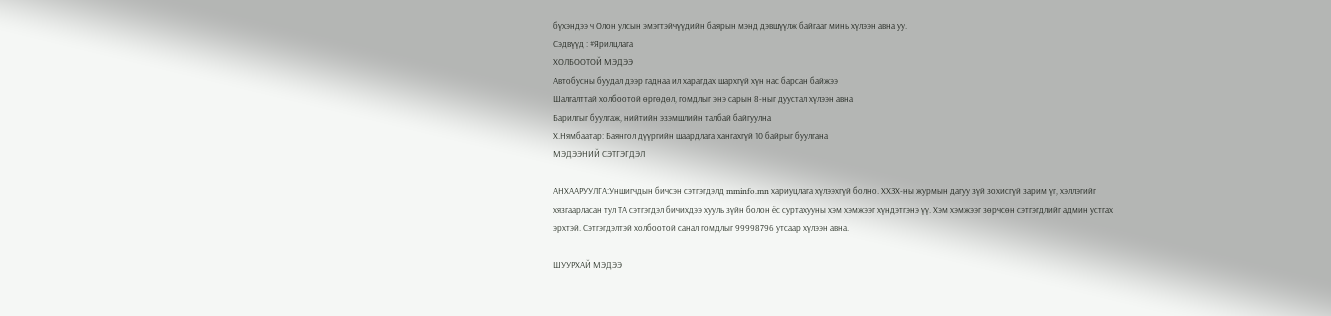бүхэндээ ч Олон улсын эмэгтэйчүүдийн баярын мэнд дэвшүүлж байгааг минь хүлээн авна уу.
Сэдвүүд : #Ярилцлага
ХОЛБООТОЙ МЭДЭЭ
Автобусны буудал дээр гаднаа ил харагдах шархгүй хүн нас барсан байжээ
Шалгалттай холбоотой өргөдөл, гомдлыг энэ сарын 8-ныг дуустал хүлээн авна
Барилгыг буулгаж, нийтийн эзэмшлийн талбай байгуулна
Х.Нямбаатар: Баянгол дүүргийн шаардлага хангахгүй 10 байрыг буулгана
МЭДЭЭНИЙ СЭТГЭГДЭЛ

АНХААРУУЛГА:Уншигчдын бичсэн сэтгэгдэлд mminfo.mn хариуцлага хүлээхгүй болно. ХХЗХ-ны журмын дагуу зүй зохисгүй зарим үг, хэллэгийг хязгаарласан тул ТА сэтгэгдэл бичихдээ хууль зүйн болон ёс суртахууны хэм хэмжээг хүндэтгэнэ үү. Хэм хэмжээг зөрчсөн сэтгэгдлийг админ устгах эрхтэй. Сэтгэгдэлтэй холбоотой санал гомдлыг 99998796 утсаар хүлээн авна.

ШУУРХАЙ МЭДЭЭ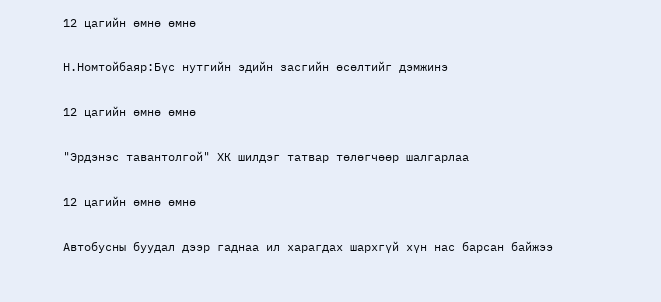12 цагийн өмнө өмнө

Н.Номтойбаяр:Бүс нутгийн эдийн засгийн өсөлтийг дэмжинэ

12 цагийн өмнө өмнө

"Эрдэнэс тавантолгой" ХК шилдэг татвар төлөгчөөр шалгарлаа

12 цагийн өмнө өмнө

Автобусны буудал дээр гаднаа ил харагдах шархгүй хүн нас барсан байжээ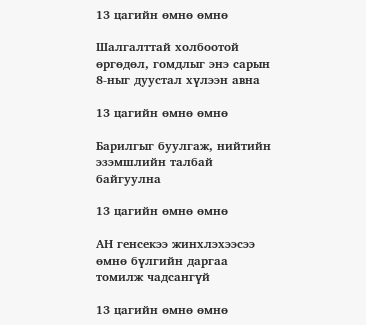13 цагийн өмнө өмнө

Шалгалттай холбоотой өргөдөл, гомдлыг энэ сарын 8-ныг дуустал хүлээн авна

13 цагийн өмнө өмнө

Барилгыг буулгаж, нийтийн эзэмшлийн талбай байгуулна

13 цагийн өмнө өмнө

АН генсекээ жинхлэхээсээ өмнө бүлгийн даргаа томилж чадсангүй

13 цагийн өмнө өмнө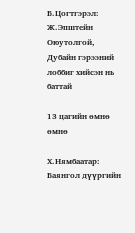Б.Цогтгэрэл: Ж.Эпштейн Оюутолгой, Дубайн гэрээний лоббиг хийсэн нь баттай

13 цагийн өмнө өмнө

Х.Нямбаатар: Баянгол дүүргийн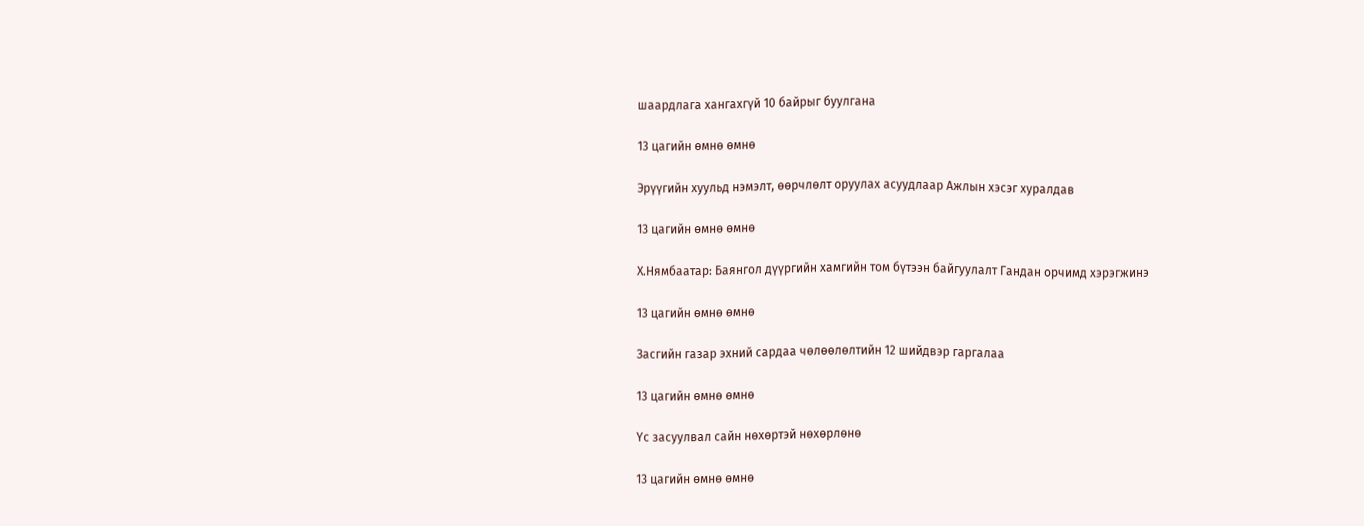шаардлага хангахгүй 10 байрыг буулгана

13 цагийн өмнө өмнө

Эрүүгийн хуульд нэмэлт, өөрчлөлт оруулах асуудлаар Ажлын хэсэг хуралдав

13 цагийн өмнө өмнө

Х.Нямбаатар: Баянгол дүүргийн хамгийн том бүтээн байгуулалт Гандан орчимд хэрэгжинэ

13 цагийн өмнө өмнө

Засгийн газар эхний сардаа чөлөөлөлтийн 12 шийдвэр гаргалаа

13 цагийн өмнө өмнө

Үс засуулвал сайн нөхөртэй нөхөрлөнө

13 цагийн өмнө өмнө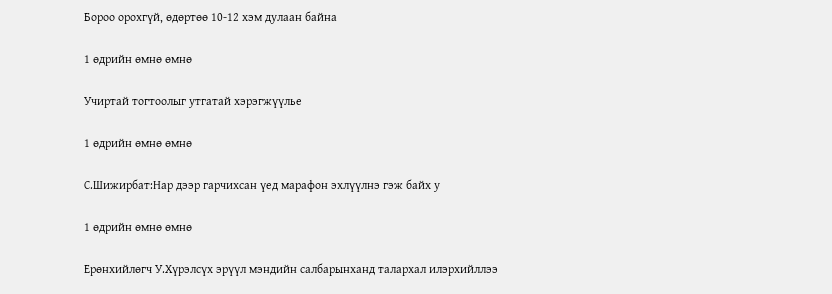Бороо орохгүй, өдөртөө 10-12 хэм дулаан байна

1 өдрийн өмнө өмнө

Учиртай тогтоолыг утгатай хэрэгжүүлье

1 өдрийн өмнө өмнө

С.Шижирбат:Нар дээр гарчихсан үед марафон эхлүүлнэ гэж байх у

1 өдрийн өмнө өмнө

Ерөнхийлөгч У.Хүрэлсүх эрүүл мэндийн салбарынханд талархал илэрхийллээ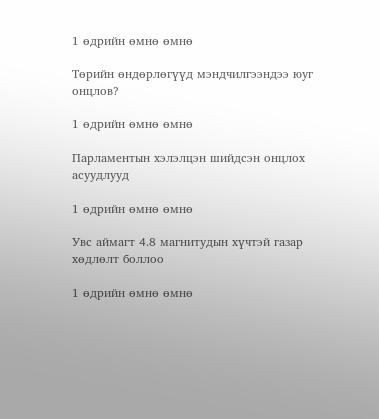1 өдрийн өмнө өмнө

Төрийн өндөрлөгүүд мэндчилгээндээ юуг онцлов?

1 өдрийн өмнө өмнө

Парламентын хэлэлцэн шийдсэн онцлох асуудлууд

1 өдрийн өмнө өмнө

Увс аймагт 4.8 магнитудын хүчтэй газар хөдлөлт боллоо

1 өдрийн өмнө өмнө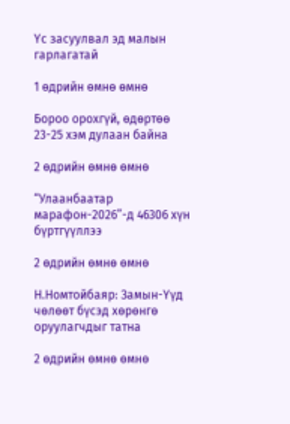Үс засуулвал эд малын гарлагатай

1 өдрийн өмнө өмнө

Бороо орохгүй, өдөртөө 23-25 хэм дулаан байна

2 өдрийн өмнө өмнө

“Улаанбаатар марафон-2026”-д 46306 хүн бүртгүүллээ

2 өдрийн өмнө өмнө

Н.Номтойбаяр: Замын-Үүд чөлөөт бүсэд хөрөнгө оруулагчдыг татна

2 өдрийн өмнө өмнө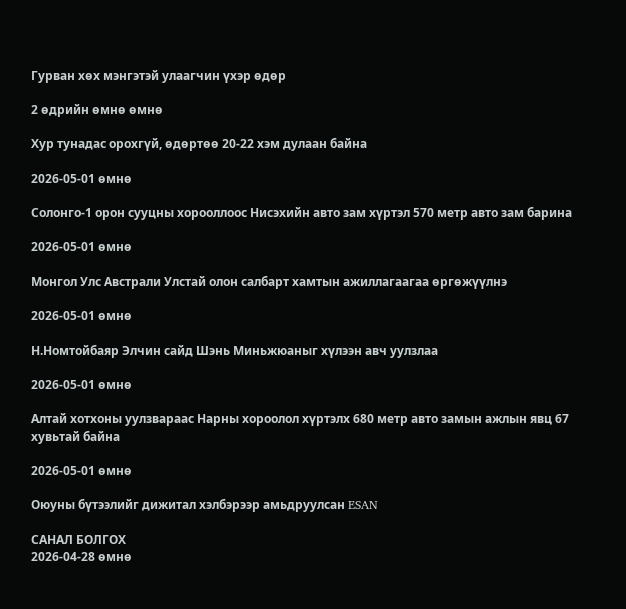Гурван хөх мэнгэтэй улаагчин үхэр өдөр

2 өдрийн өмнө өмнө

Хур тунадас орохгүй, өдөртөө 20-22 хэм дулаан байна

2026-05-01 өмнө

Солонго-1 орон сууцны хорооллоос Нисэхийн авто зам хүртэл 570 метр авто зам барина

2026-05-01 өмнө

Монгол Улс Австрали Улстай олон салбарт хамтын ажиллагаагаа өргөжүүлнэ

2026-05-01 өмнө

Н.Номтойбаяр Элчин сайд Шэнь Миньжюаныг хүлээн авч уулзлаа

2026-05-01 өмнө

Алтай хотхоны уулзвараас Нарны хороолол хүртэлх 680 метр авто замын ажлын явц 67 хувьтай байна

2026-05-01 өмнө

Оюуны бүтээлийг дижитал хэлбэрээр амьдруулсан ESAN

САНАЛ БОЛГОХ
2026-04-28 өмнө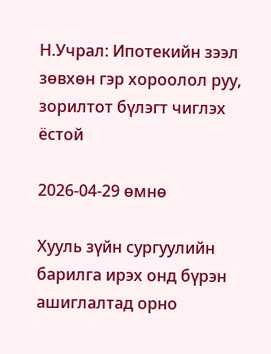Н.Учрал: Ипотекийн зээл зөвхөн гэр хороолол руу, зорилтот бүлэгт чиглэх ёстой

2026-04-29 өмнө

Хууль зүйн сургуулийн барилга ирэх онд бүрэн ашиглалтад орно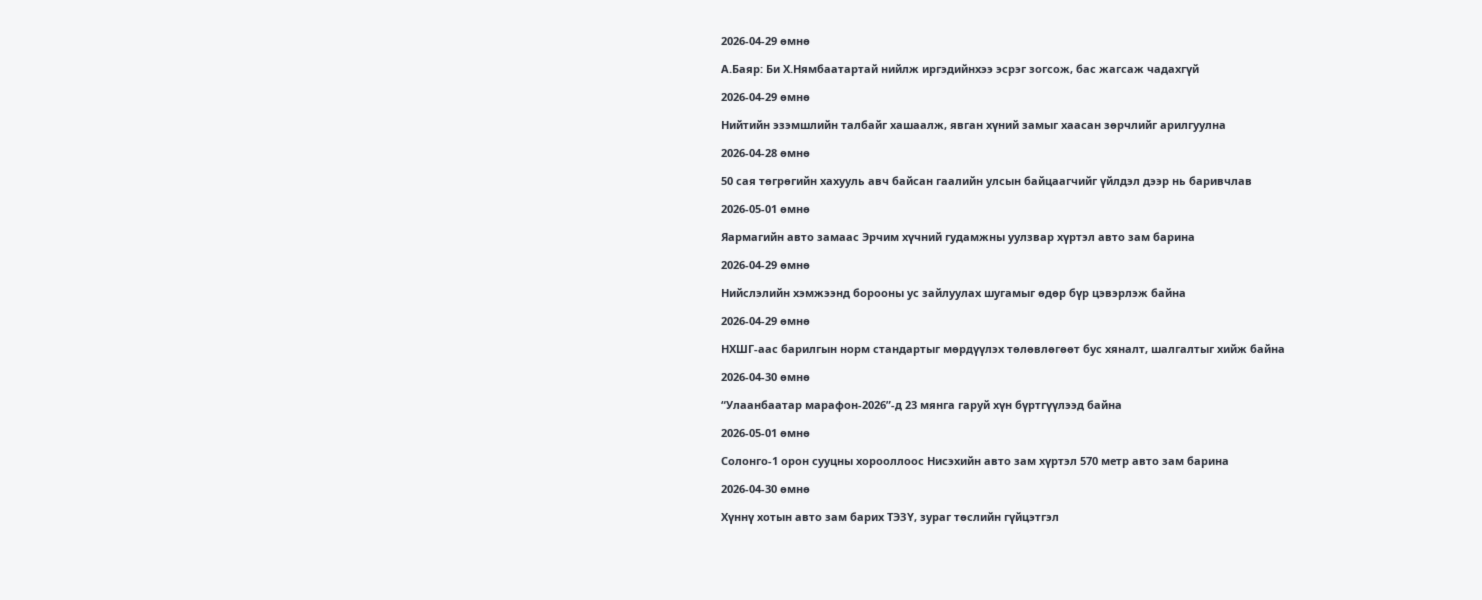2026-04-29 өмнө

А.Баяр: Би Х.Нямбаатартай нийлж иргэдийнхээ эсрэг зогсож, бас жагсаж чадахгүй

2026-04-29 өмнө

Нийтийн эзэмшлийн талбайг хашаалж, явган хүний замыг хаасан зөрчлийг арилгуулна

2026-04-28 өмнө

50 сая төгрөгийн хахууль авч байсан гаалийн улсын байцаагчийг үйлдэл дээр нь баривчлав

2026-05-01 өмнө

Яармагийн авто замаас Эрчим хүчний гудамжны уулзвар хүртэл авто зам барина

2026-04-29 өмнө

Нийслэлийн хэмжээнд борооны ус зайлуулах шугамыг өдөр бүр цэвэрлэж байна

2026-04-29 өмнө

НХШГ-аас барилгын норм стандартыг мөрдүүлэх төлөвлөгөөт бус хяналт, шалгалтыг хийж байна

2026-04-30 өмнө

“Улаанбаатар марафон-2026”-д 23 мянга гаруй хүн бүртгүүлээд байна

2026-05-01 өмнө

Солонго-1 орон сууцны хорооллоос Нисэхийн авто зам хүртэл 570 метр авто зам барина

2026-04-30 өмнө

Хүннү хотын авто зам барих ТЭЗҮ, зураг төслийн гүйцэтгэл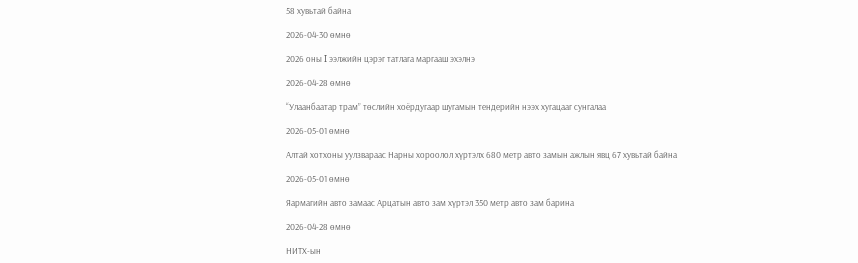58 хувьтай байна

2026-04-30 өмнө

2026 оны I ээлжийн цэрэг татлага маргааш эхэлнэ

2026-04-28 өмнө

“Улаанбаатар трам” төслийн хоёрдугаар шугамын тендерийн нээх хугацааг сунгалаа

2026-05-01 өмнө

Алтай хотхоны уулзвараас Нарны хороолол хүртэлх 680 метр авто замын ажлын явц 67 хувьтай байна

2026-05-01 өмнө

Яармагийн авто замаас Арцатын авто зам хүртэл 350 метр авто зам барина

2026-04-28 өмнө

НИТХ-ын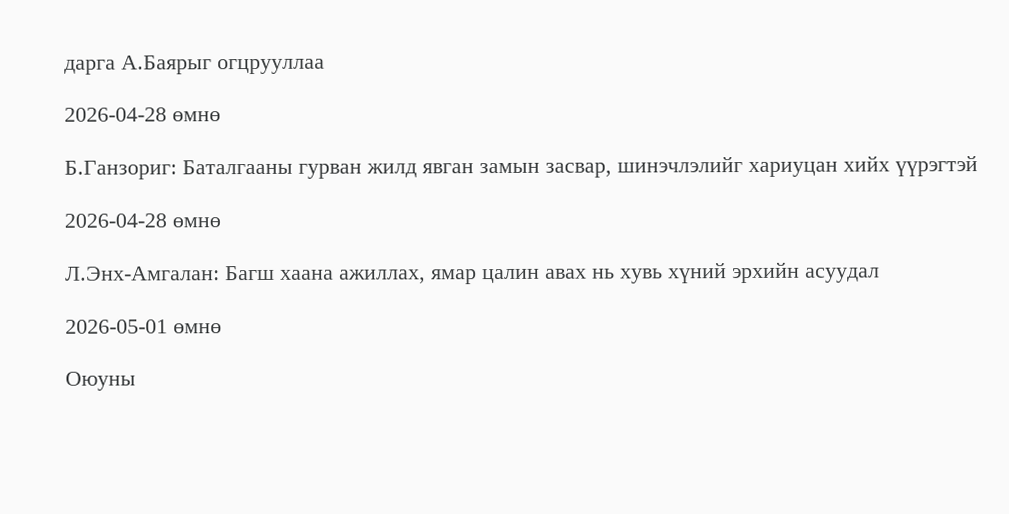дарга А.Баярыг огцрууллаа

2026-04-28 өмнө

Б.Ганзориг: Баталгааны гурван жилд явган замын засвар, шинэчлэлийг хариуцан хийх үүрэгтэй

2026-04-28 өмнө

Л.Энх-Амгалан: Багш хаана ажиллах, ямар цалин авах нь хувь хүний эрхийн асуудал

2026-05-01 өмнө

Оюуны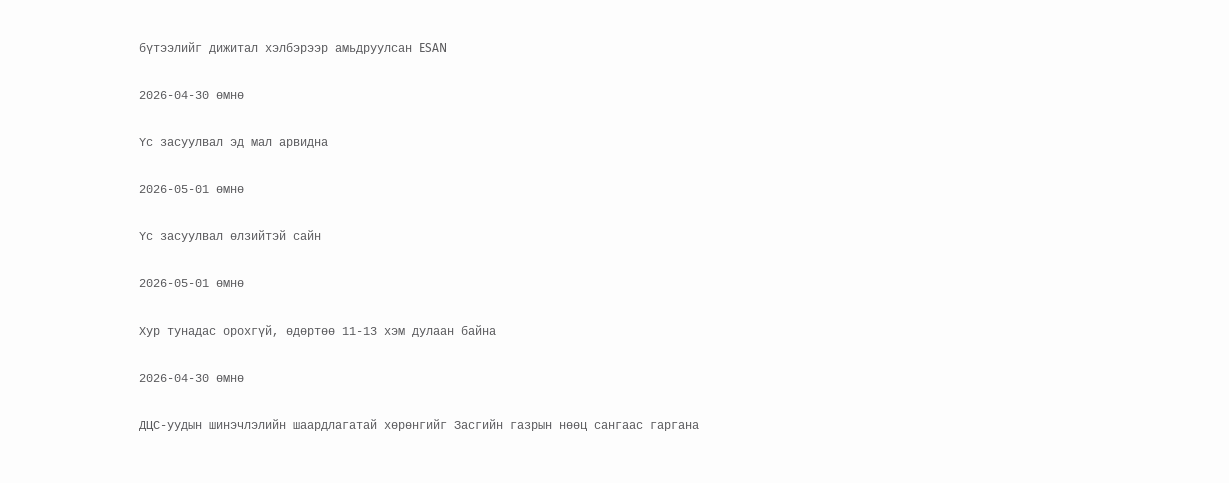бүтээлийг дижитал хэлбэрээр амьдруулсан ESAN

2026-04-30 өмнө

Үс засуулвал эд мал арвидна

2026-05-01 өмнө

Үс засуулвал өлзийтэй сайн

2026-05-01 өмнө

Хур тунадас орохгүй, өдөртөө 11-13 хэм дулаан байна

2026-04-30 өмнө

ДЦС-уудын шинэчлэлийн шаардлагатай хөрөнгийг Засгийн газрын нөөц сангаас гаргана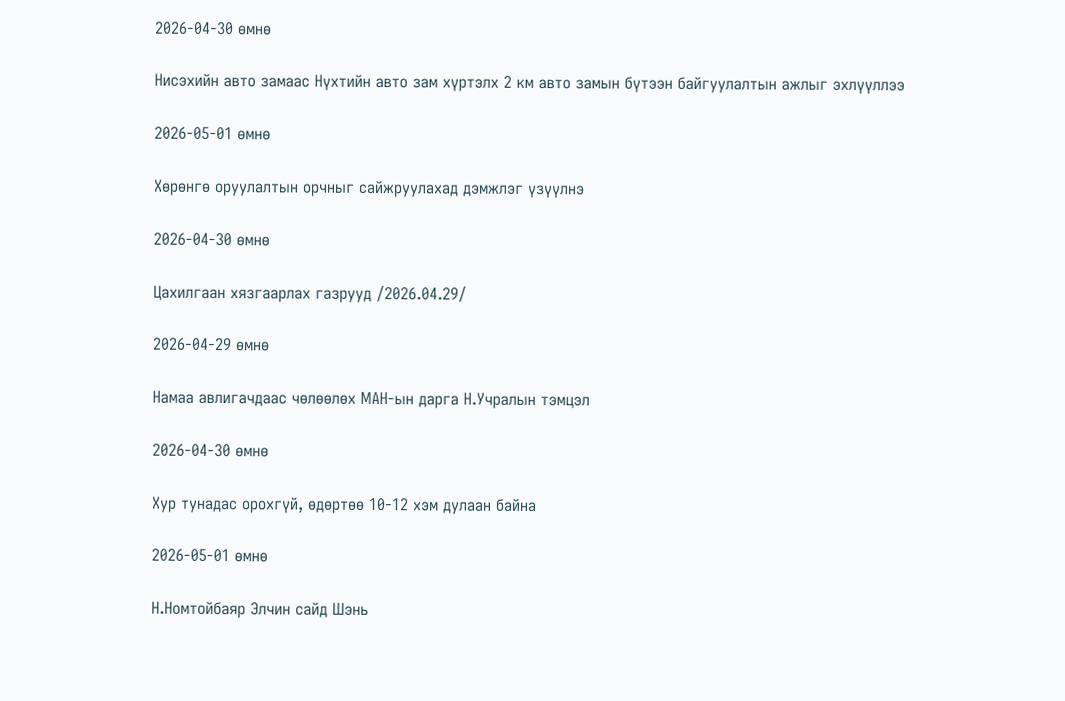2026-04-30 өмнө

Нисэхийн авто замаас Нүхтийн авто зам хүртэлх 2 км авто замын бүтээн байгуулалтын ажлыг эхлүүллээ

2026-05-01 өмнө

Хөрөнгө оруулалтын орчныг сайжруулахад дэмжлэг үзүүлнэ

2026-04-30 өмнө

Цахилгаан хязгаарлах газрууд /2026.04.29/

2026-04-29 өмнө

Намаа авлигачдаас чөлөөлөх МАН-ын дарга Н.Учралын тэмцэл

2026-04-30 өмнө

Хур тунадас орохгүй, өдөртөө 10-12 хэм дулаан байна

2026-05-01 өмнө

Н.Номтойбаяр Элчин сайд Шэнь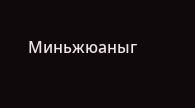Миньжюаныг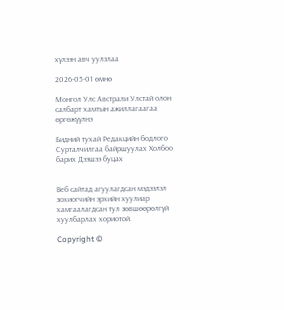хүлээн авч уулзлаа

2026-05-01 өмнө

Монгол Улс Австрали Улстай олон салбарт хамтын ажиллагаагаа өргөжүүлнэ

Бидний тухай Редакцийн бодлого Сурталчилгаа байршуулах Холбоо барих Дээшээ буцах


Веб сайтад агуулагдсан мэдээлэл зохиогчийн эрхийн хуулиар хамгаалагдсан тул зөвшөөрөлгүй хуулбарлах хориотой.

Copyright ©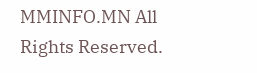MMINFO.MN All Rights Reserved.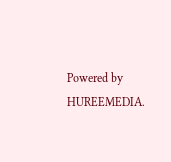Powered by HUREEMEDIA.